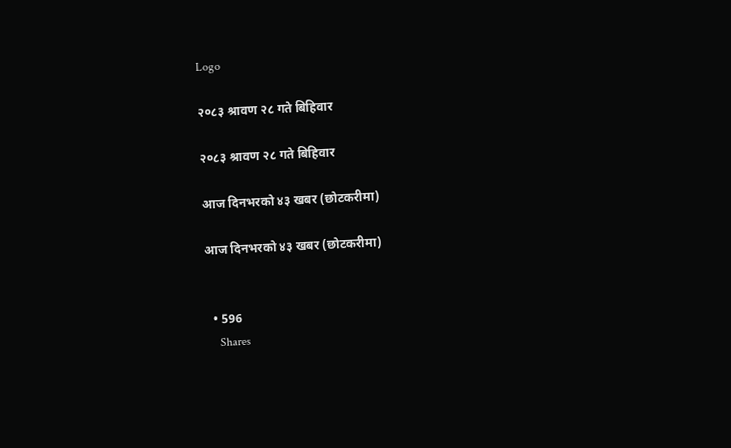Logo

२०८३ श्रावण २८ गते बिहिवार

२०८३ श्रावण २८ गते बिहिवार

आज दिनभरको ४३ खबर (छोटकरीमा)

आज दिनभरको ४३ खबर (छोटकरीमा)


  • 596
    Shares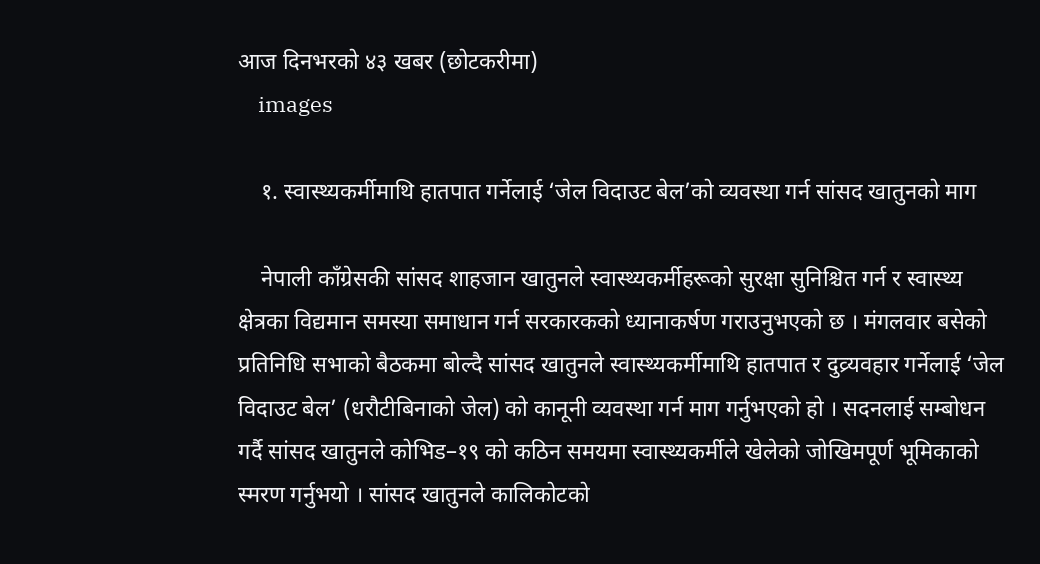आज दिनभरको ४३ खबर (छोटकरीमा)
    images

    १. स्वास्थ्यकर्मीमाथि हातपात गर्नेलाई ‘जेल विदाउट बेल’को व्यवस्था गर्न सांसद खातुनको माग

    नेपाली काँग्रेसकी सांसद शाहजान खातुनले स्वास्थ्यकर्मीहरूको सुरक्षा सुनिश्चित गर्न र स्वास्थ्य क्षेत्रका विद्यमान समस्या समाधान गर्न सरकारकको ध्यानाकर्षण गराउनुभएको छ । मंगलवार बसेको प्रतिनिधि सभाको बैठकमा बोल्दै सांसद खातुनले स्वास्थ्यकर्मीमाथि हातपात र दुव्र्यवहार गर्नेलाई ‘जेल विदाउट बेल’ (धरौटीबिनाको जेल) को कानूनी व्यवस्था गर्न माग गर्नुभएको हो । सदनलाई सम्बोधन गर्दै सांसद खातुनले कोभिड–१९ को कठिन समयमा स्वास्थ्यकर्मीले खेलेको जोखिमपूर्ण भूमिकाको स्मरण गर्नुभयो । सांसद खातुनले कालिकोटको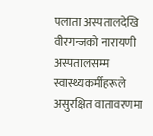पलाता अस्पतालदेखि वीरगन्जको नारायणी अस्पतालसम्म स्वास्थ्यकर्मीहरूले असुरक्षित वातावरणमा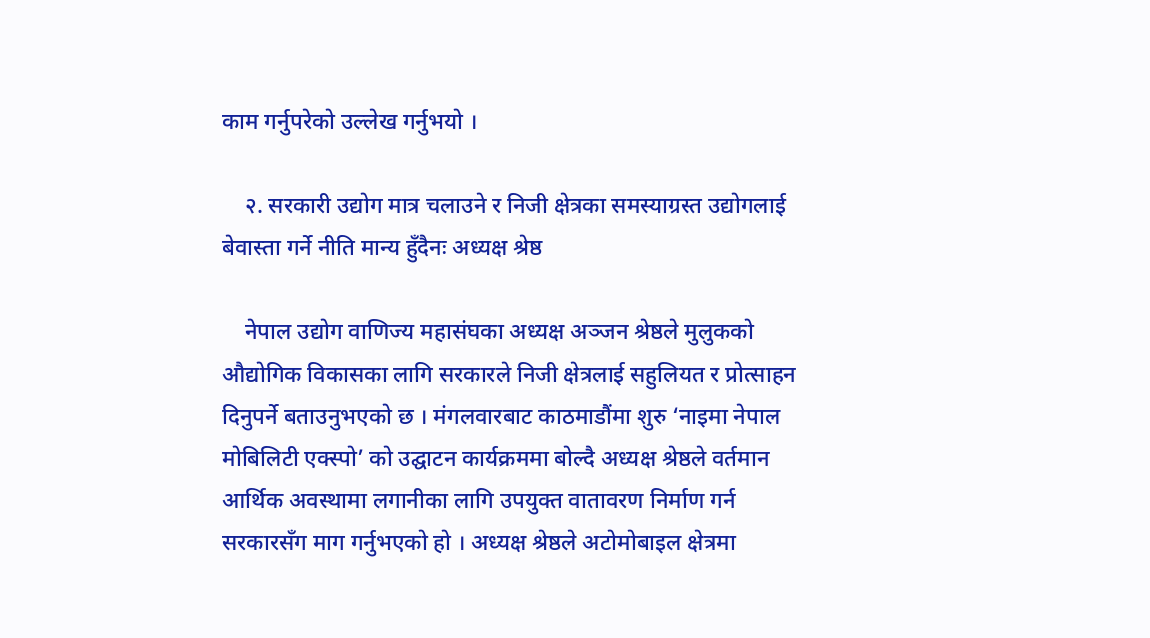काम गर्नुपरेको उल्लेख गर्नुभयो ।

    २. सरकारी उद्योग मात्र चलाउने र निजी क्षेत्रका समस्याग्रस्त उद्योगलाई बेवास्ता गर्ने नीति मान्य हुँदैनः अध्यक्ष श्रेष्ठ

    नेपाल उद्योग वाणिज्य महासंघका अध्यक्ष अञ्जन श्रेष्ठले मुलुकको औद्योगिक विकासका लागि सरकारले निजी क्षेत्रलाई सहुलियत र प्रोत्साहन दिनुपर्ने बताउनुभएको छ । मंगलवारबाट काठमाडौंमा शुरु ‘नाइमा नेपाल मोबिलिटी एक्स्पो’ को उद्घाटन कार्यक्रममा बोल्दै अध्यक्ष श्रेष्ठले वर्तमान आर्थिक अवस्थामा लगानीका लागि उपयुक्त वातावरण निर्माण गर्न सरकारसँग माग गर्नुभएको हो । अध्यक्ष श्रेष्ठले अटोमोबाइल क्षेत्रमा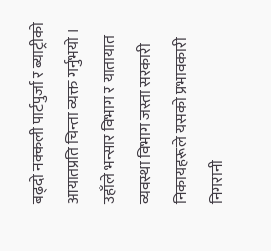बढ्दो नक्कली पार्टपुर्जा र ब्याट्रीको आयातप्रति चिन्ता व्यक्त गर्नुभयो । उहाँले भन्सार विभाग र यातायात व्यवस्था विभाग जस्ता सरकारी निकायहरूले यसको प्रभावकारी निगरानी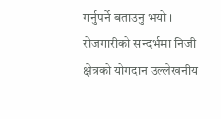गर्नुपर्ने बताउनु भयो । रोजगारीको सन्दर्भमा निजी क्षेत्रको योगदान उल्लेखनीय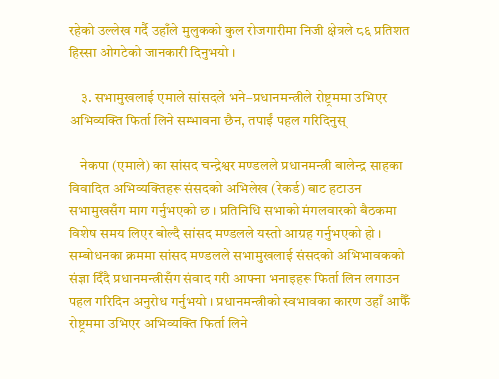रहेको उल्लेख गर्दै उहाँले मुलुकको कुल रोजगारीमा निजी क्षेत्रले ८६ प्रतिशत हिस्सा ओगटेको जानकारी दिनुभयो ।

    ३. सभामुखलाई एमाले सांसदले भने–प्रधानमन्त्रीले रोष्ट्रममा उभिएर अभिव्यक्ति फिर्ता लिने सम्भावना छैन, तपाईं पहल गरिदिनुस्

    नेकपा (एमाले) का सांसद चन्द्रेश्वर मण्डलले प्रधानमन्त्री बालेन्द्र साहका विवादित अभिव्यक्तिहरू संसदको अभिलेख (रेकर्ड) बाट हटाउन सभामुखसँग माग गर्नुभएको छ । प्रतिनिधि सभाको मंगलवारको बैठकमा विशेष समय लिएर बोल्दै सांसद मण्डलले यस्तो आग्रह गर्नुभएको हो । सम्बोधनका क्रममा सांसद मण्डलले सभामुखलाई संसदको अभिभावकको संज्ञा दिँदै प्रधानमन्त्रीसँग संवाद गरी आफ्ना भनाइहरू फिर्ता लिन लगाउन पहल गरिदिन अनुरोध गर्नुभयो । प्रधानमन्त्रीको स्वभावका कारण उहाँ आफैँ रोष्ट्रममा उभिएर अभिव्यक्ति फिर्ता लिने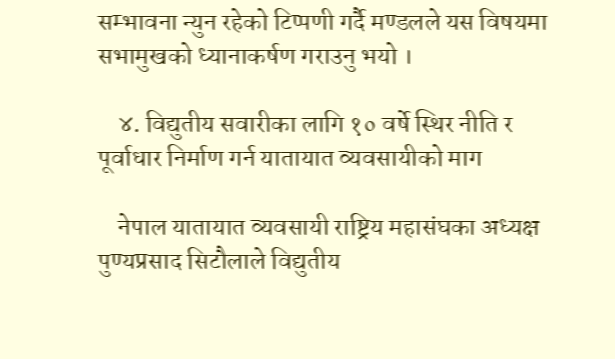सम्भावना न्युन रहेको टिप्पणी गर्दै मण्डलले यस विषयमा सभामुखको ध्यानाकर्षण गराउनु भयो ।

    ४. विद्युतीय सवारीका लागि १० वर्षे स्थिर नीति र पूर्वाधार निर्माण गर्न यातायात व्यवसायीको माग

    नेपाल यातायात व्यवसायी राष्ट्रिय महासंघका अध्यक्ष पुण्यप्रसाद सिटौलाले विद्युतीय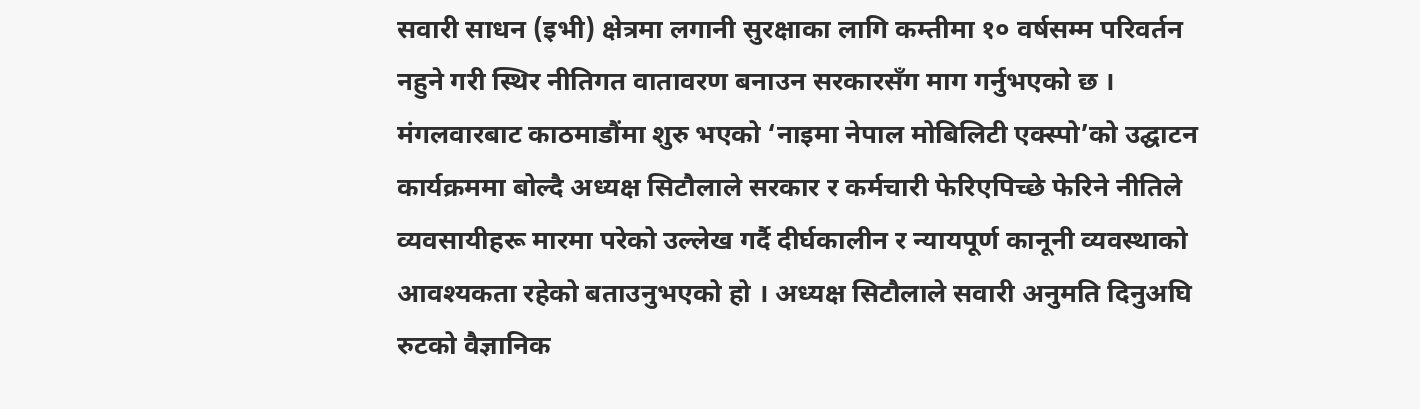सवारी साधन (इभी) क्षेत्रमा लगानी सुरक्षाका लागि कम्तीमा १० वर्षसम्म परिवर्तन नहुने गरी स्थिर नीतिगत वातावरण बनाउन सरकारसँग माग गर्नुभएको छ । मंगलवारबाट काठमाडौंमा शुरु भएको ‘नाइमा नेपाल मोबिलिटी एक्स्पो’को उद्घाटन कार्यक्रममा बोल्दै अध्यक्ष सिटौलाले सरकार र कर्मचारी फेरिएपिच्छे फेरिने नीतिले व्यवसायीहरू मारमा परेको उल्लेख गर्दै दीर्घकालीन र न्यायपूर्ण कानूनी व्यवस्थाको आवश्यकता रहेको बताउनुभएको हो । अध्यक्ष सिटौलाले सवारी अनुमति दिनुअघि रुटको वैज्ञानिक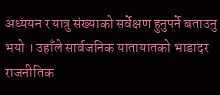अध्ययन र यात्रु संख्याको सर्वेक्षण हुनुपर्ने बताउनु भयो । उहाँले सार्वजनिक यातायातको भाडादर राजनीतिक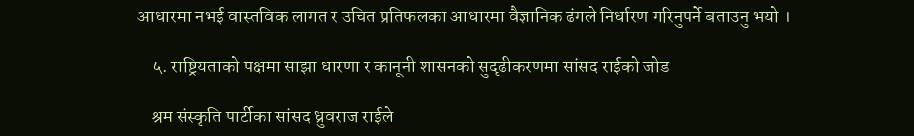आधारमा नभई वास्तविक लागत र उचित प्रतिफलका आधारमा वैज्ञानिक ढंगले निर्धारण गरिनुपर्ने बताउनु भयो ।

    ५. राष्ट्रियताको पक्षमा साझा धारणा र कानूनी शासनको सुदृढीकरणमा सांसद राईको जोड

    श्रम संस्कृति पार्टीका सांसद ध्रुवराज राईले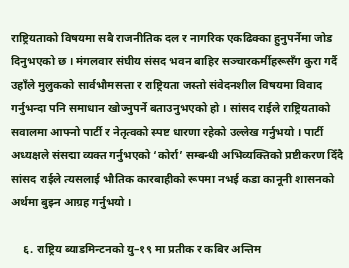राष्ट्रियताको विषयमा सबै राजनीतिक दल र नागरिक एकढिक्का हुनुपर्नेमा जोड दिनुभएको छ । मंगलवार संघीय संसद भवन बाहिर सञ्चारकर्मीहरूसँग कुरा गर्दै उहाँले मुलुकको सार्वभौमसत्ता र राष्ट्रियता जस्तो संवेदनशील विषयमा विवाद गर्नुभन्दा पनि समाधान खोज्नुपर्ने बताउनुभएको हो । सांसद राईले राष्ट्रियताको सवालमा आफ्नो पार्टी र नेतृत्वको स्पष्ट धारणा रहेको उल्लेख गर्नुभयो । पार्टी अध्यक्षले संसद्मा व्यक्त गर्नुभएको ‘कोर्रा’ सम्बन्धी अभिव्यक्तिको प्रष्टीकरण दिँदै सांसद राईले त्यसलाई भौतिक कारबाहीको रूपमा नभई कडा कानूनी शासनको अर्थमा बुझ्न आग्रह गर्नुभयो ।

    ६. राष्ट्रिय ब्याडमिन्टनको यु–१९ मा प्रतीक र कबिर अन्तिम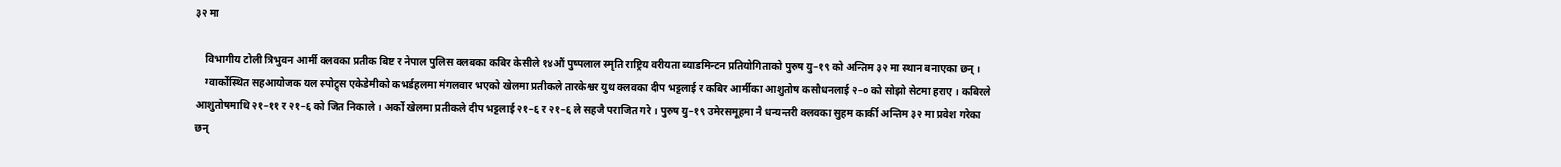३२ मा

    विभागीय टोली त्रिभुवन आर्मी क्लवका प्रतीक बिष्ट र नेपाल पुलिस क्लबका कबिर केसीले १४औं पुष्पलाल स्मृति राष्ट्रिय वरीयता ब्याडमिन्टन प्रतियोगिताको पुरुष यु–१९ को अन्तिम ३२ मा स्थान बनाएका छन् ।
    ग्वार्कोस्थित सहआयोजक यल स्पोट्र्स एकेडेमीको कभर्डहलमा मंगलवार भएको खेलमा प्रतीकले तारकेश्वर युथ क्लवका दीप भट्टलाई र कबिर आर्मीका आशुतोष कसौधनलाई २–० को सोझो सेटमा हराए । कबिरले आशुतोषमाथि २१–११ र २१–६ को जित निकाले । अर्को खेलमा प्रतीकले दीप भट्टलाई २१–६ र २१–६ ले सहजै पराजित गरे । पुरुष यु–१९ उमेरसमूहमा नै धन्यन्तरी क्लवका सुहम कार्की अन्तिम ३२ मा प्रवेश गरेका छन्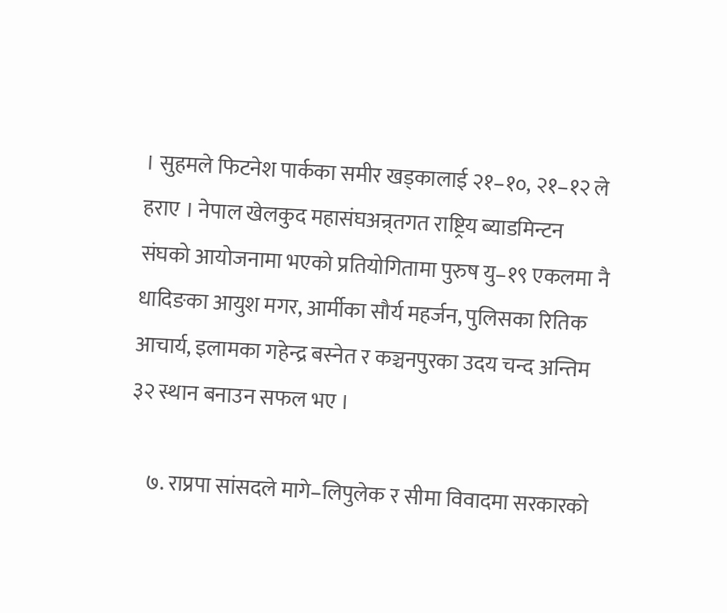। सुहमले फिटनेश पार्कका समीर खड्कालाई २१–१०, २१–१२ ले हराए । नेपाल खेलकुद महासंघअन्र्तगत राष्ट्रिय ब्याडमिन्टन संघको आयोजनामा भएको प्रतियोगितामा पुरुष यु–१९ एकलमा नै धादिङका आयुश मगर, आर्मीका सौर्य महर्जन, पुलिसका रितिक आचार्य, इलामका गहेन्द्र बस्नेत र कञ्चनपुरका उदय चन्द अन्तिम ३२ स्थान बनाउन सफल भए ।

    ७. राप्रपा सांसदले मागे–लिपुलेक र सीमा विवादमा सरकारको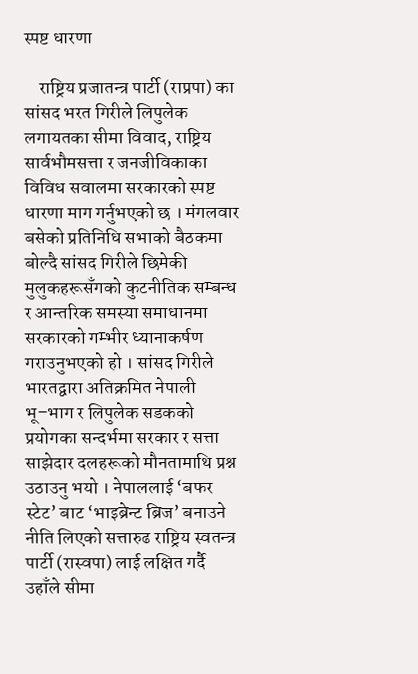स्पष्ट धारणा

    राष्ट्रिय प्रजातन्त्र पार्टी (राप्रपा) का सांसद भरत गिरीले लिपुलेक लगायतका सीमा विवाद, राष्ट्रिय सार्वभौमसत्ता र जनजीविकाका विविध सवालमा सरकारको स्पष्ट धारणा माग गर्नुभएको छ । मंगलवार बसेको प्रतिनिधि सभाको बैठकमा बोल्दै सांसद गिरीले छिमेकी मुलुकहरूसँगको कुटनीतिक सम्बन्ध र आन्तरिक समस्या समाधानमा सरकारको गम्भीर ध्यानाकर्षण गराउनुभएको हो । सांसद गिरीले भारतद्वारा अतिक्रमित नेपाली भू–भाग र लिपुलेक सडकको प्रयोगका सन्दर्भमा सरकार र सत्ता साझेदार दलहरूको मौनतामाथि प्रश्न उठाउनु भयो । नेपाललाई ‘बफर स्टेट’ बाट ‘भाइब्रेन्ट ब्रिज’ बनाउने नीति लिएको सत्तारुढ राष्ट्रिय स्वतन्त्र पार्टी (रास्वपा) लाई लक्षित गर्दै उहाँले सीमा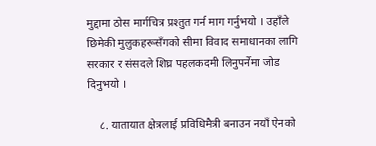मुद्दामा ठोस मार्गचित्र प्रश्तुत गर्न माग गर्नुभयो । उहाँले छिमेकी मुलुकहरूसँगको सीमा विवाद समाधानका लागि सरकार र संसदले शिघ्र पहलकदमी लिनुपर्नेमा जोड दिनुभयो ।

    ८. यातायात क्षेत्रलाई प्रविधिमैत्री बनाउन नयाँ ऐनको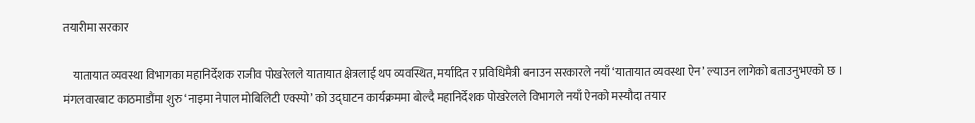तयारीमा सरकार

    यातायात व्यवस्था विभागका महानिर्देशक राजीव पोखरेलले यातायात क्षेत्रलाई थप व्यवस्थित, मर्यादित र प्रविधिमैत्री बनाउन सरकारले नयाँ ‘यातायात व्यवस्था ऐन’ ल्याउन लागेको बताउनुभएको छ । मंगलवारबाट काठमाडौंमा शुरु ‘नाइमा नेपाल मोबिलिटी एक्स्पो’ को उद्घाटन कार्यक्रममा बोल्दै महानिर्देशक पोखरेलले विभागले नयाँ ऐनको मस्यौदा तयार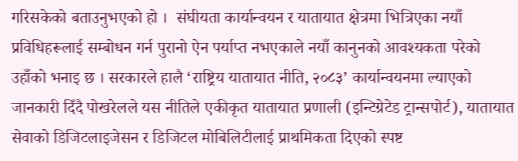गरिसकेको बताउनुभएको हो ।  संघीयता कार्यान्वयन र यातायात क्षेत्रमा भित्रिएका नयाँ प्रविधिहरूलाई सम्बोधन गर्न पुरानो ऐन पर्याप्त नभएकाले नयाँ कानुनको आवश्यकता परेको उहाँको भनाइ छ । सरकारले हालै ‘राष्ट्रिय यातायात नीति, २०८३’ कार्यान्वयनमा ल्याएको जानकारी दिँदै पोखरेलले यस नीतिले एकीकृत यातायात प्रणाली (इन्टिग्रेटेड ट्रान्सपोर्ट), यातायात सेवाको डिजिटलाइजेसन र डिजिटल मोबिलिटीलाई प्राथमिकता दिएको स्पष्ट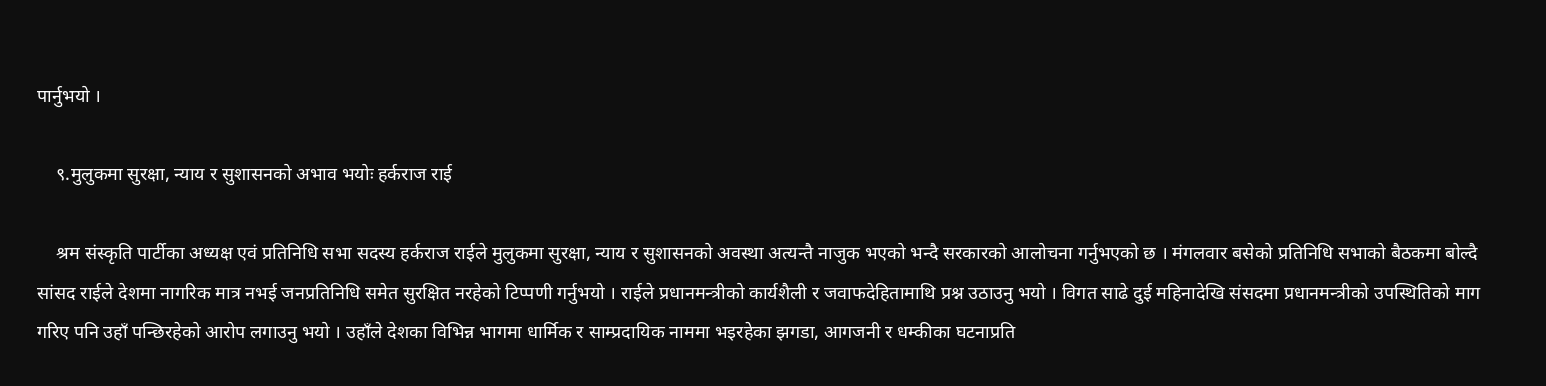पार्नुभयो ।

    ९.मुलुकमा सुरक्षा, न्याय र सुशासनको अभाव भयोः हर्कराज राई

    श्रम संस्कृति पार्टीका अध्यक्ष एवं प्रतिनिधि सभा सदस्य हर्कराज राईले मुलुकमा सुरक्षा, न्याय र सुशासनको अवस्था अत्यन्तै नाजुक भएको भन्दै सरकारको आलोचना गर्नुभएको छ । मंगलवार बसेको प्रतिनिधि सभाको बैठकमा बोल्दै सांसद राईले देशमा नागरिक मात्र नभई जनप्रतिनिधि समेत सुरक्षित नरहेको टिप्पणी गर्नुभयो । राईले प्रधानमन्त्रीको कार्यशैली र जवाफदेहितामाथि प्रश्न उठाउनु भयो । विगत साढे दुई महिनादेखि संसदमा प्रधानमन्त्रीको उपस्थितिको माग गरिए पनि उहाँ पन्छिरहेको आरोप लगाउनु भयो । उहाँले देशका विभिन्न भागमा धार्मिक र साम्प्रदायिक नाममा भइरहेका झगडा, आगजनी र धम्कीका घटनाप्रति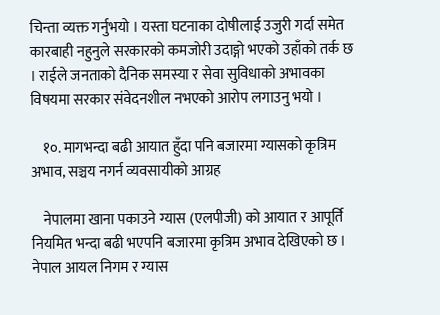चिन्ता व्यक्त गर्नुभयो । यस्ता घटनाका दोषीलाई उजुरी गर्दा समेत कारबाही नहुनुले सरकारको कमजोरी उदाङ्गो भएको उहाँको तर्क छ । राईले जनताको दैनिक समस्या र सेवा सुविधाको अभावका विषयमा सरकार संवेदनशील नभएको आरोप लगाउनु भयो ।

    १०. मागभन्दा बढी आयात हुँदा पनि बजारमा ग्यासको कृत्रिम अभाव, सञ्चय नगर्न व्यवसायीको आग्रह

    नेपालमा खाना पकाउने ग्यास (एलपीजी) को आयात र आपूर्ति नियमित भन्दा बढी भएपनि बजारमा कृत्रिम अभाव देखिएको छ । नेपाल आयल निगम र ग्यास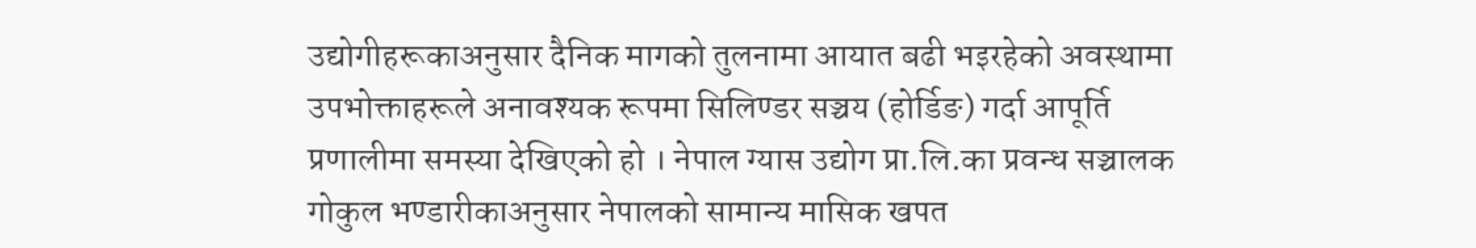उद्योगीहरूकाअनुसार दैनिक मागको तुलनामा आयात बढी भइरहेको अवस्थामा उपभोक्ताहरूले अनावश्यक रूपमा सिलिण्डर सञ्चय (होर्डिङ) गर्दा आपूर्ति प्रणालीमा समस्या देखिएको हो । नेपाल ग्यास उद्योग प्रा.लि.का प्रवन्ध सञ्चालक गोकुल भण्डारीकाअनुसार नेपालको सामान्य मासिक खपत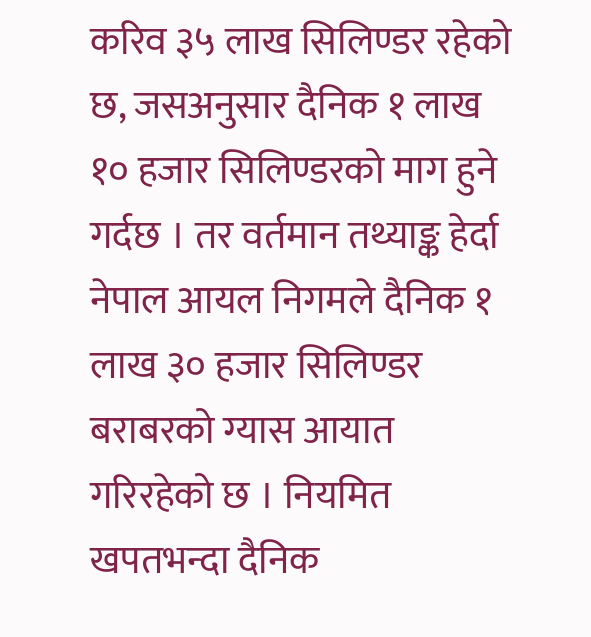करिव ३५ लाख सिलिण्डर रहेको छ, जसअनुसार दैनिक १ लाख १० हजार सिलिण्डरको माग हुने गर्दछ । तर वर्तमान तथ्याङ्क हेर्दा नेपाल आयल निगमले दैनिक १ लाख ३० हजार सिलिण्डर बराबरको ग्यास आयात गरिरहेको छ । नियमित खपतभन्दा दैनिक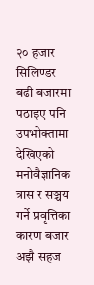२० हजार सिलिण्डर बढी बजारमा पठाइए पनि उपभोक्तामा देखिएको मनोवैज्ञानिक त्रास र सञ्चय गर्ने प्रवृत्तिका कारण बजार अझै सहज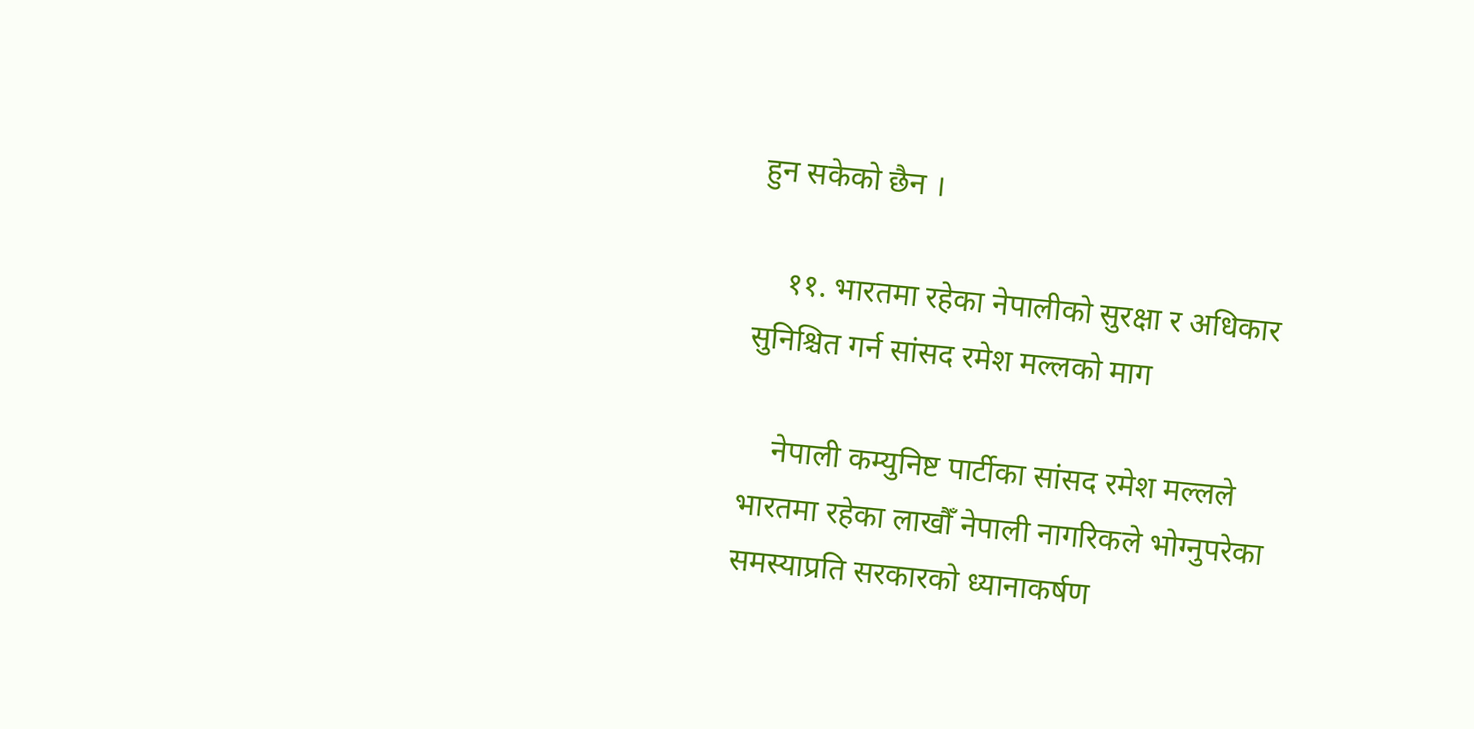हुन सकेको छैन ।

    ११. भारतमा रहेका नेपालीको सुरक्षा र अधिकार सुनिश्चित गर्न सांसद रमेश मल्लको माग

    नेपाली कम्युनिष्ट पार्टीका सांसद रमेश मल्लले भारतमा रहेका लाखौँ नेपाली नागरिकले भोग्नुपरेका समस्याप्रति सरकारको ध्यानाकर्षण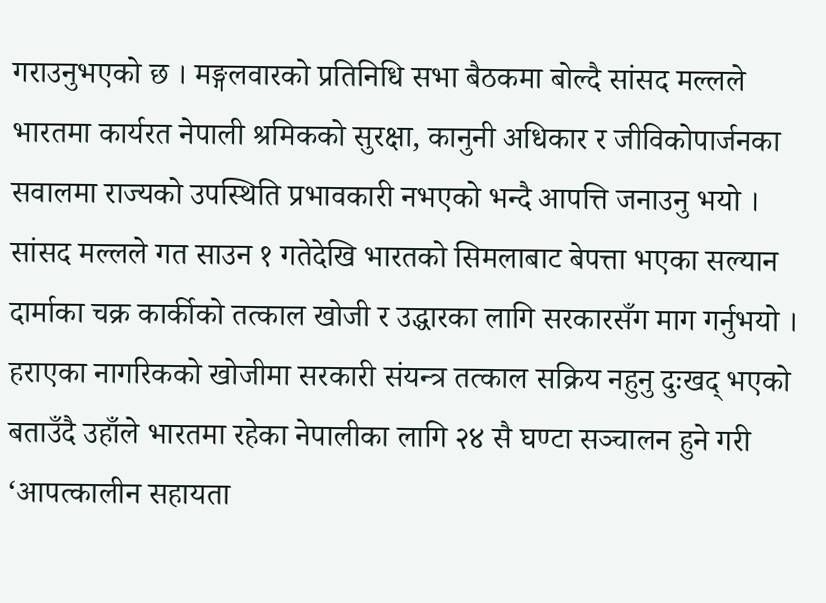गराउनुभएको छ । मङ्गलवारको प्रतिनिधि सभा बैठकमा बोल्दै सांसद मल्लले भारतमा कार्यरत नेपाली श्रमिकको सुरक्षा, कानुनी अधिकार र जीविकोपार्जनका सवालमा राज्यको उपस्थिति प्रभावकारी नभएको भन्दै आपत्ति जनाउनु भयो । सांसद मल्लले गत साउन १ गतेदेखि भारतको सिमलाबाट बेपत्ता भएका सल्यान दार्माका चक्र कार्कीको तत्काल खोजी र उद्धारका लागि सरकारसँग माग गर्नुभयो । हराएका नागरिकको खोजीमा सरकारी संयन्त्र तत्काल सक्रिय नहुनु दुःखद् भएको बताउँदै उहाँले भारतमा रहेका नेपालीका लागि २४ सै घण्टा सञ्चालन हुने गरी ‘आपत्कालीन सहायता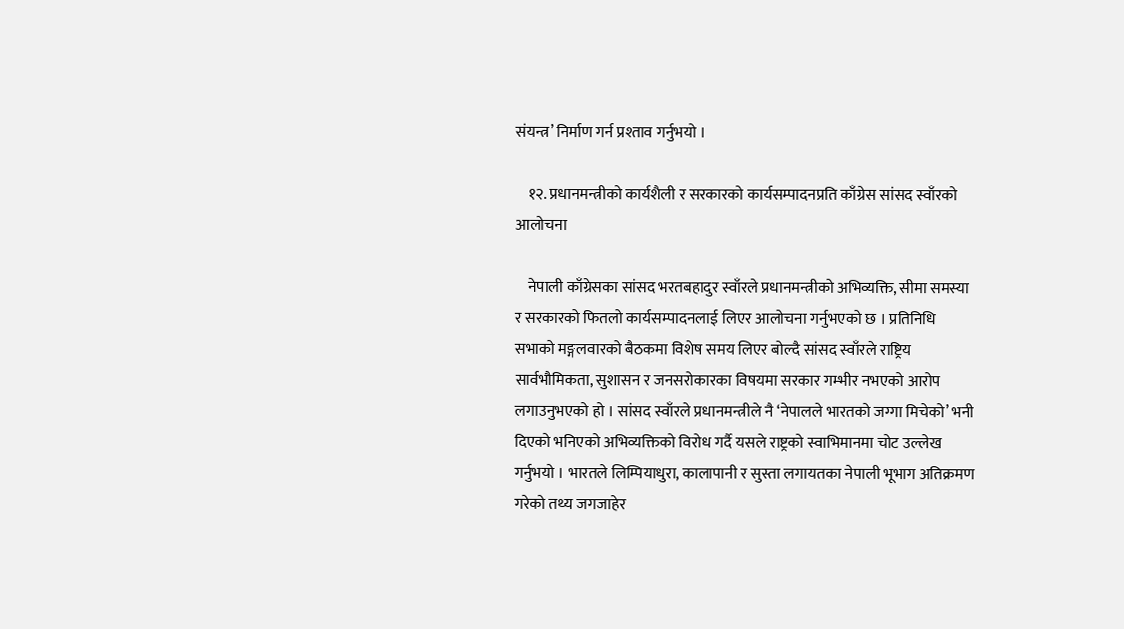संयन्त्र’ निर्माण गर्न प्रश्ताव गर्नुभयो ।

    १२. प्रधानमन्त्रीको कार्यशैली र सरकारको कार्यसम्पादनप्रति काँग्रेस सांसद स्वाँरको आलोचना

    नेपाली काँग्रेसका सांसद भरतबहादुर स्वाँरले प्रधानमन्त्रीको अभिव्यक्ति, सीमा समस्या र सरकारको फितलो कार्यसम्पादनलाई लिएर आलोचना गर्नुभएको छ । प्रतिनिधि सभाको मङ्गलवारको बैठकमा विशेष समय लिएर बोल्दै सांसद स्वाँरले राष्ट्रिय सार्वभौमिकता, सुशासन र जनसरोकारका विषयमा सरकार गम्भीर नभएको आरोप लगाउनुभएको हो । सांसद स्वाँरले प्रधानमन्त्रीले नै ‘नेपालले भारतको जग्गा मिचेको’ भनी दिएको भनिएको अभिव्यक्तिको विरोध गर्दै यसले राष्ट्रको स्वाभिमानमा चोट उल्लेख गर्नुभयो । भारतले लिम्पियाधुरा, कालापानी र सुस्ता लगायतका नेपाली भूभाग अतिक्रमण गरेको तथ्य जगजाहेर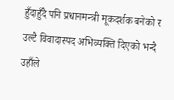हुँदाहुँदै पनि प्रधानमन्त्री मूकदर्शक बनेको र उल्टै विवादास्पद अभिव्यक्ति दिएको भन्दै उहाँले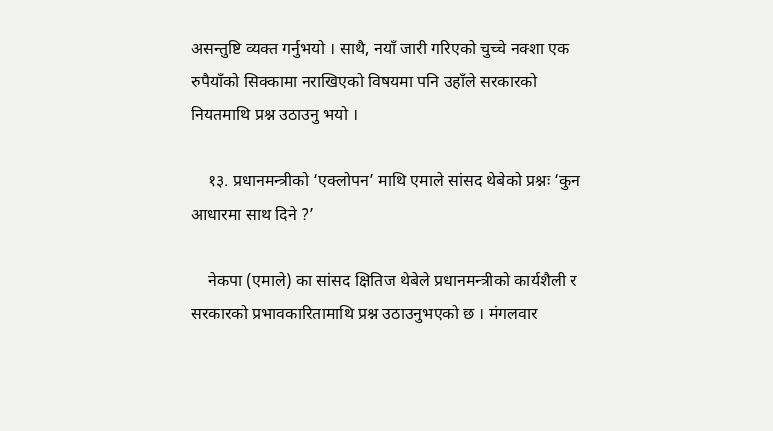असन्तुष्टि व्यक्त गर्नुभयो । साथै, नयाँ जारी गरिएको चुच्चे नक्शा एक रुपैयाँको सिक्कामा नराखिएको विषयमा पनि उहाँले सरकारको नियतमाथि प्रश्न उठाउनु भयो ।

    १३. प्रधानमन्त्रीको ‘एक्लोपन’ माथि एमाले सांसद थेबेको प्रश्नः ‘कुन आधारमा साथ दिने ?’

    नेकपा (एमाले) का सांसद क्षितिज थेबेले प्रधानमन्त्रीको कार्यशैली र सरकारको प्रभावकारितामाथि प्रश्न उठाउनुभएको छ । मंगलवार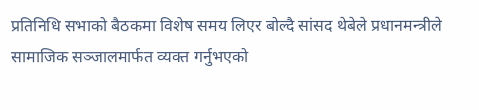प्रतिनिधि सभाको बैठकमा विशेष समय लिएर बोल्दै सांसद थेबेले प्रधानमन्त्रीले सामाजिक सञ्जालमार्फत व्यक्त गर्नुभएको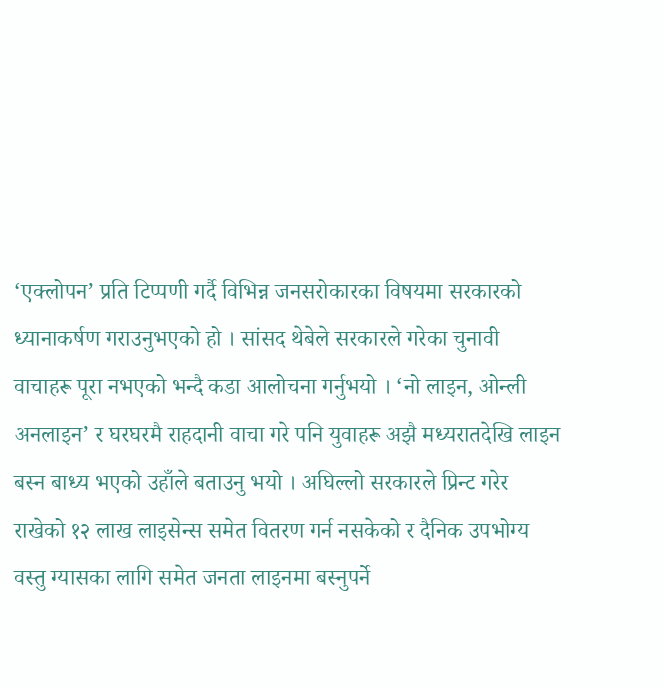‘एक्लोपन’ प्रति टिप्पणी गर्दै विभिन्न जनसरोकारका विषयमा सरकारको ध्यानाकर्षण गराउनुभएको हो । सांसद थेबेले सरकारले गरेका चुनावी वाचाहरू पूरा नभएको भन्दै कडा आलोचना गर्नुभयो । ‘नो लाइन, ओन्ली अनलाइन’ र घरघरमै राहदानी वाचा गरे पनि युवाहरू अझै मध्यरातदेखि लाइन बस्न बाध्य भएको उहाँले बताउनु भयो । अघिल्लो सरकारले प्रिन्ट गरेर राखेको १२ लाख लाइसेन्स समेत वितरण गर्न नसकेको र दैनिक उपभोग्य वस्तु ग्यासका लागि समेत जनता लाइनमा बस्नुपर्ने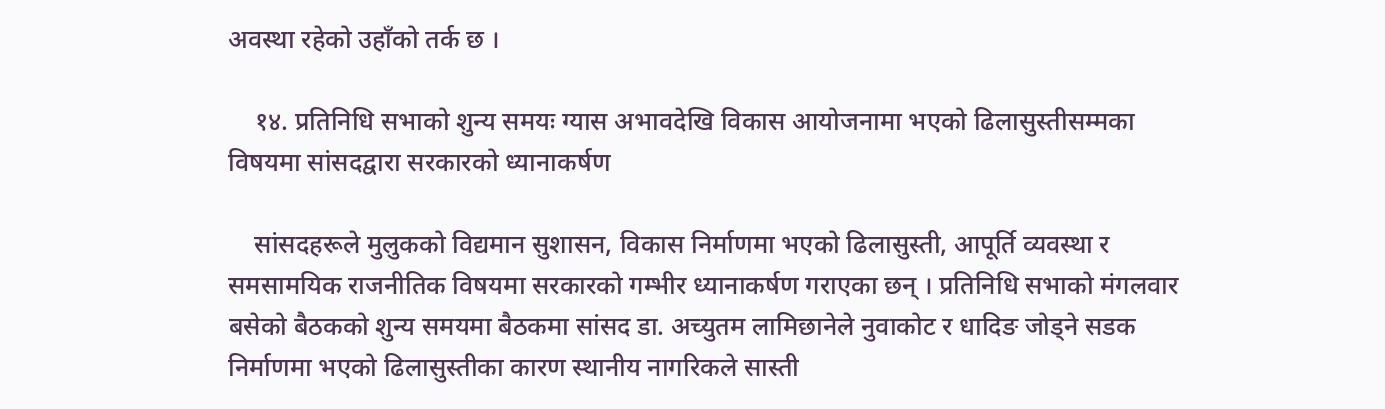अवस्था रहेको उहाँको तर्क छ ।

    १४. प्रतिनिधि सभाको शुन्य समयः ग्यास अभावदेखि विकास आयोजनामा भएको ढिलासुस्तीसम्मका विषयमा सांसदद्वारा सरकारको ध्यानाकर्षण

    सांसदहरूले मुलुकको विद्यमान सुशासन, विकास निर्माणमा भएको ढिलासुस्ती, आपूर्ति व्यवस्था र समसामयिक राजनीतिक विषयमा सरकारको गम्भीर ध्यानाकर्षण गराएका छन् । प्रतिनिधि सभाको मंगलवार बसेको बैठकको शुन्य समयमा बैठकमा सांसद डा. अच्युतम लामिछानेले नुवाकोट र धादिङ जोड्ने सडक निर्माणमा भएको ढिलासुस्तीका कारण स्थानीय नागरिकले सास्ती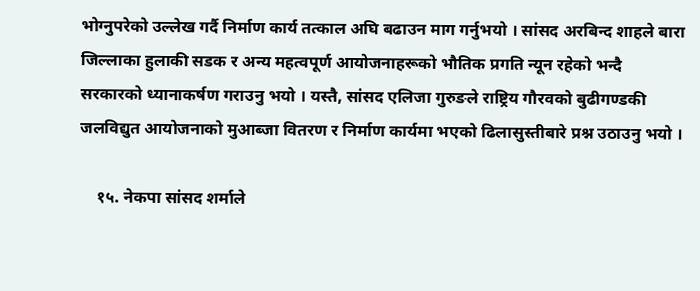भोग्नुपरेको उल्लेख गर्दै निर्माण कार्य तत्काल अघि बढाउन माग गर्नुभयो । सांसद अरबिन्द शाहले बारा जिल्लाका हुलाकी सडक र अन्य महत्वपूर्ण आयोजनाहरूको भौतिक प्रगति न्यून रहेको भन्दै सरकारको ध्यानाकर्षण गराउनु भयो । यस्तै, सांसद एलिजा गुरुङले राष्ट्रिय गौरवको बुढीगण्डकी जलविद्युत आयोजनाको मुआब्जा वितरण र निर्माण कार्यमा भएको ढिलासुस्तीबारे प्रश्न उठाउनु भयो ।

    १५. नेकपा सांसद शर्माले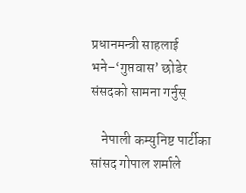प्रधानमन्त्री साहलाई भने–‘गुप्तवास’ छोडेर संसदको सामना गर्नुस्

    नेपाली कम्युनिष्ट पार्टीका सांसद गोपाल शर्माले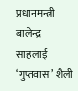प्रधानमन्त्री बालेन्द्र साहलाई ‘गुप्तवास’ शैली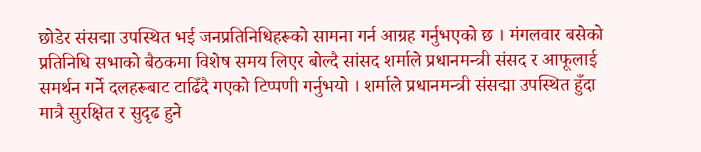छोडेर संसद्मा उपस्थित भई जनप्रतिनिधिहरूको सामना गर्न आग्रह गर्नुभएको छ । मंगलवार बसेको प्रतिनिधि सभाको बैठकमा विशेष समय लिएर बोल्दै सांसद शर्माले प्रधानमन्त्री संसद र आफूलाई समर्थन गर्ने दलहरूबाट टाढिँदै गएको टिप्पणी गर्नुभयो । शर्माले प्रधानमन्त्री संसद्मा उपस्थित हुँदा मात्रै सुरक्षित र सुदृढ हुने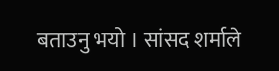बताउनु भयो । सांसद शर्माले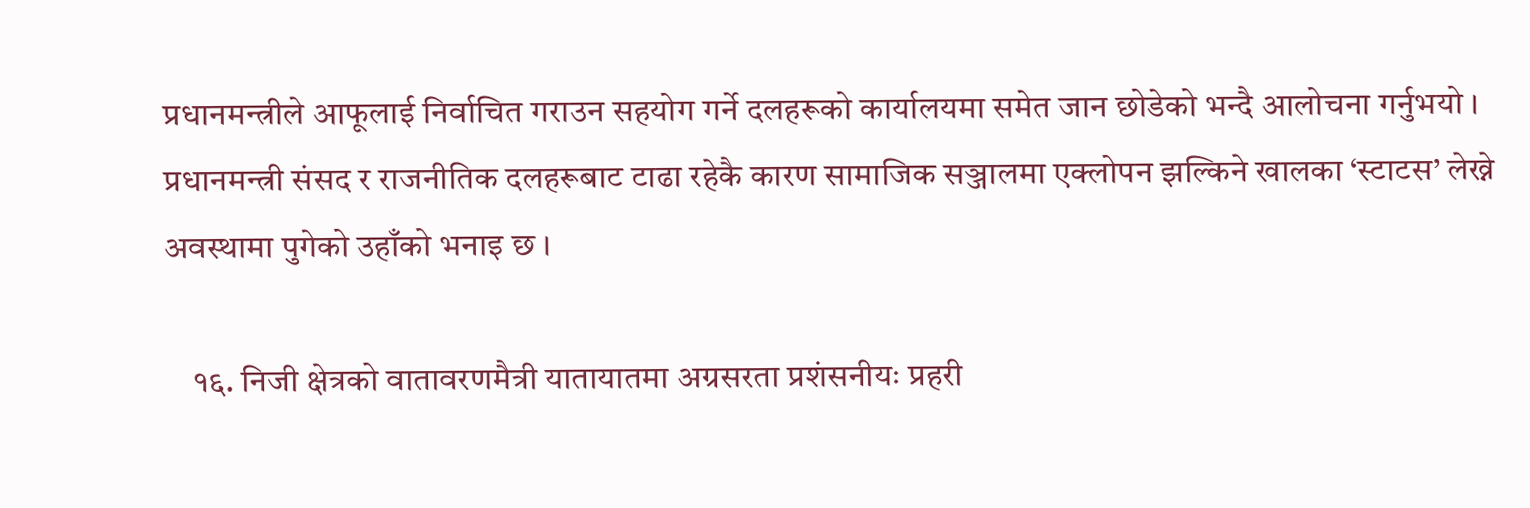प्रधानमन्त्रीले आफूलाई निर्वाचित गराउन सहयोग गर्ने दलहरूको कार्यालयमा समेत जान छोडेको भन्दै आलोचना गर्नुभयो । प्रधानमन्त्री संसद र राजनीतिक दलहरूबाट टाढा रहेकै कारण सामाजिक सञ्जालमा एक्लोपन झल्किने खालका ‘स्टाटस’ लेख्ने अवस्थामा पुगेको उहाँको भनाइ छ ।

    १६. निजी क्षेत्रको वातावरणमैत्री यातायातमा अग्रसरता प्रशंसनीयः प्रहरी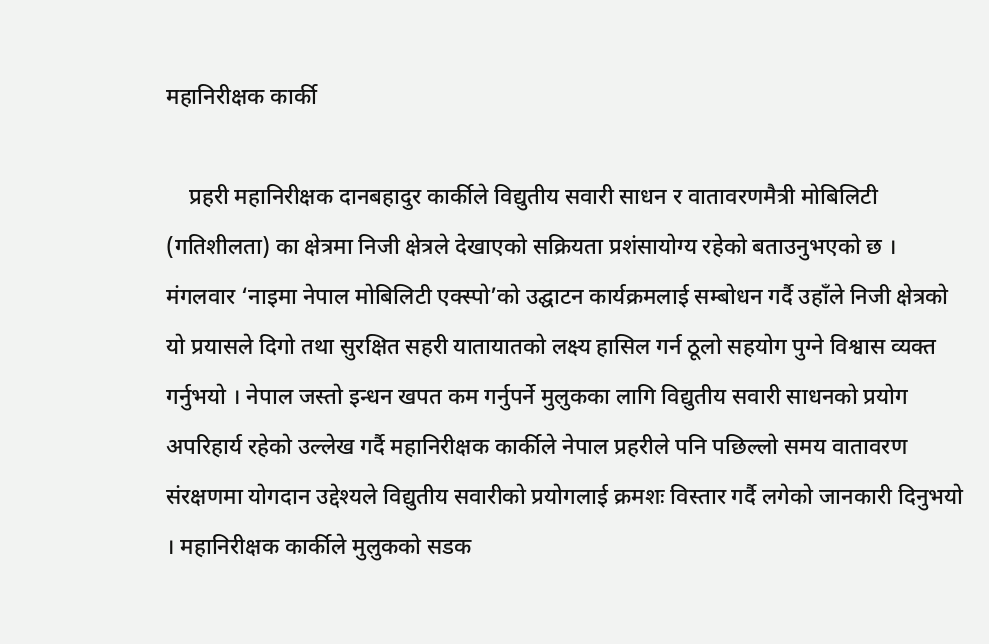महानिरीक्षक कार्की

    प्रहरी महानिरीक्षक दानबहादुर कार्कीले विद्युतीय सवारी साधन र वातावरणमैत्री मोबिलिटी (गतिशीलता) का क्षेत्रमा निजी क्षेत्रले देखाएको सक्रियता प्रशंसायोग्य रहेको बताउनुभएको छ । मंगलवार ‘नाइमा नेपाल मोबिलिटी एक्स्पो’को उद्घाटन कार्यक्रमलाई सम्बोधन गर्दै उहाँले निजी क्षेत्रको यो प्रयासले दिगो तथा सुरक्षित सहरी यातायातको लक्ष्य हासिल गर्न ठूलो सहयोग पुग्ने विश्वास व्यक्त गर्नुभयो । नेपाल जस्तो इन्धन खपत कम गर्नुपर्ने मुलुकका लागि विद्युतीय सवारी साधनको प्रयोग अपरिहार्य रहेको उल्लेख गर्दै महानिरीक्षक कार्कीले नेपाल प्रहरीले पनि पछिल्लो समय वातावरण संरक्षणमा योगदान उद्देश्यले विद्युतीय सवारीको प्रयोगलाई क्रमशः विस्तार गर्दै लगेको जानकारी दिनुभयो । महानिरीक्षक कार्कीले मुलुकको सडक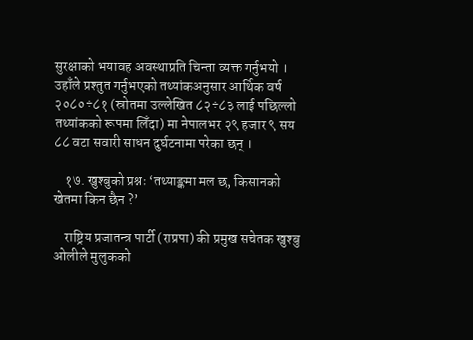सुरक्षाको भयावह अवस्थाप्रति चिन्ता व्यक्त गर्नुभयो । उहाँले प्रश्तुत गर्नुभएको तथ्यांकअनुसार आर्थिक वर्ष २०८०÷८१ (स्रोतमा उल्लेखित ८२÷८३ लाई पछिल्लो तथ्यांकको रूपमा लिँदा) मा नेपालभर २९ हजार ९ सय ८८ वटा सवारी साधन दुर्घटनामा परेका छन् ।

    १७. खुश्बुको प्रश्नः ‘तथ्याङ्कमा मल छ, किसानको खेतमा किन छैन ?’

    राष्ट्रिय प्रजातन्त्र पार्टी (राप्रपा) की प्रमुख सचेतक खुश्बु ओलीले मुलुकको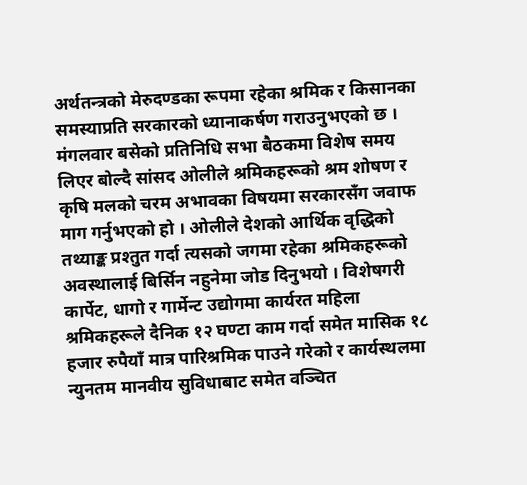अर्थतन्त्रको मेरुदण्डका रूपमा रहेका श्रमिक र किसानका समस्याप्रति सरकारको ध्यानाकर्षण गराउनुभएको छ । मंगलवार बसेको प्रतिनिधि सभा बैठकमा विशेष समय लिएर बोल्दै सांसद ओलीले श्रमिकहरूको श्रम शोषण र कृषि मलको चरम अभावका विषयमा सरकारसँग जवाफ माग गर्नुभएको हो । ओलीले देशको आर्थिक वृद्धिको तथ्याङ्क प्रश्तुत गर्दा त्यसको जगमा रहेका श्रमिकहरूको अवस्थालाई बिर्सिन नहुनेमा जोड दिनुभयो । विशेषगरी कार्पेट, धागो र गार्मेन्ट उद्योगमा कार्यरत महिला श्रमिकहरूले दैनिक १२ घण्टा काम गर्दा समेत मासिक १८ हजार रुपैयाँ मात्र पारिश्रमिक पाउने गरेको र कार्यस्थलमा न्युनतम मानवीय सुविधाबाट समेत वञ्चित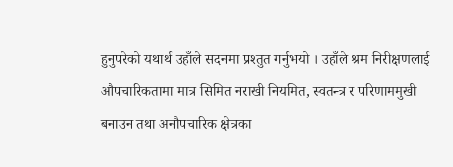हुनुपरेको यथार्थ उहाँले सदनमा प्रश्तुत गर्नुभयो । उहाँले श्रम निरीक्षणलाई औपचारिकतामा मात्र सिमित नराखी नियमित, स्वतन्त्र र परिणाममुखी बनाउन तथा अनौपचारिक क्षेत्रका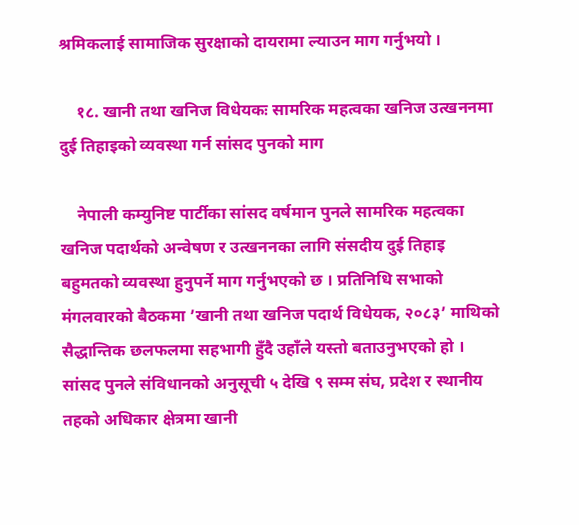श्रमिकलाई सामाजिक सुरक्षाको दायरामा ल्याउन माग गर्नुभयो ।

    १८. खानी तथा खनिज विधेयकः सामरिक महत्वका खनिज उत्खननमा दुई तिहाइको व्यवस्था गर्न सांसद पुनको माग

    नेपाली कम्युनिष्ट पार्टीका सांसद वर्षमान पुनले सामरिक महत्वका खनिज पदार्थको अन्वेषण र उत्खननका लागि संसदीय दुई तिहाइ बहुमतको व्यवस्था हुनुपर्ने माग गर्नुभएको छ । प्रतिनिधि सभाको मंगलवारको बैठकमा ’खानी तथा खनिज पदार्थ विधेयक, २०८३’ माथिको सैद्धान्तिक छलफलमा सहभागी हुँदै उहाँले यस्तो बताउनुभएको हो । सांसद पुनले संविधानको अनुसूची ५ देखि ९ सम्म संघ, प्रदेश र स्थानीय तहको अधिकार क्षेत्रमा खानी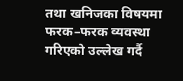तथा खनिजका विषयमा फरक–फरक व्यवस्था गरिएको उल्लेख गर्दै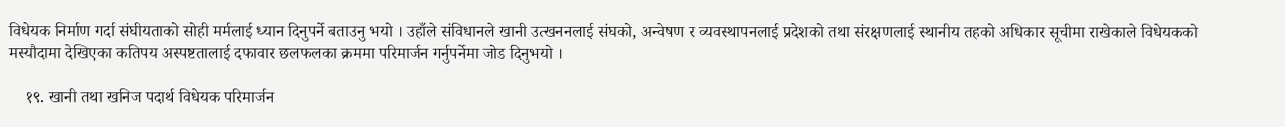विधेयक निर्माण गर्दा संघीयताको सोही मर्मलाई ध्यान दिनुपर्ने बताउनु भयो । उहाँले संविधानले खानी उत्खननलाई संघको, अन्वेषण र व्यवस्थापनलाई प्रदेशको तथा संरक्षणलाई स्थानीय तहको अधिकार सूचीमा राखेकाले विधेयकको मस्यौदामा देखिएका कतिपय अस्पष्टतालाई दफावार छलफलका क्रममा परिमार्जन गर्नुपर्नेमा जोड दिनुभयो ।

    १९. खानी तथा खनिज पदार्थ विधेयक परिमार्जन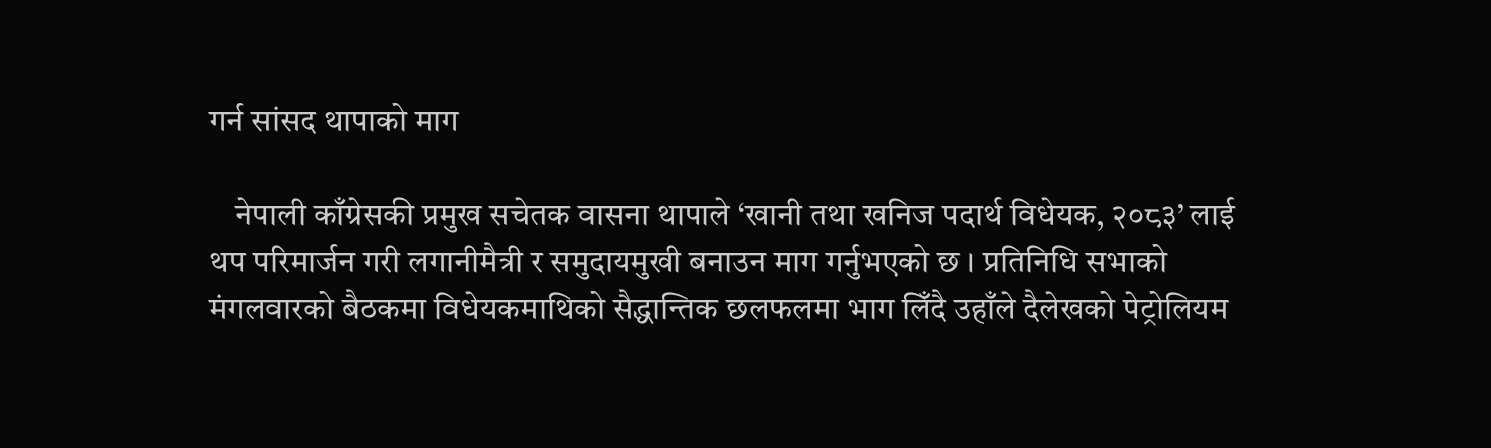गर्न सांसद थापाको माग

    नेपाली काँग्रेसकी प्रमुख सचेतक वासना थापाले ‘खानी तथा खनिज पदार्थ विधेयक, २०८३’ लाई थप परिमार्जन गरी लगानीमैत्री र समुदायमुखी बनाउन माग गर्नुभएको छ । प्रतिनिधि सभाको मंगलवारको बैठकमा विधेयकमाथिको सैद्धान्तिक छलफलमा भाग लिँदै उहाँले दैलेखको पेट्रोलियम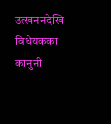उत्खननदेखि विधेयकका कानुनी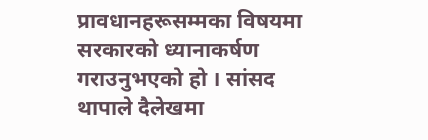प्रावधानहरूसम्मका विषयमा सरकारको ध्यानाकर्षण गराउनुभएको हो । सांसद थापाले दैलेखमा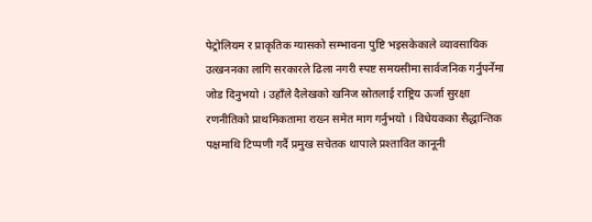पेट्रोलियम र प्राकृतिक ग्यासको सम्भावना पुष्टि भइसकेकाले व्यावसायिक उत्खननका लागि सरकारले ढिला नगरी स्पष्ट समयसीमा सार्वजनिक गर्नुपर्नेमा जोड दिनुभयो । उहाँले दैलेखको खनिज स्रोतलाई राष्ट्रिय ऊर्जा सुरक्षा रणनीतिको प्राथमिकतामा राख्न समेत माग गर्नुभयो । विधेयकका सैद्धान्तिक पक्षमाथि टिप्पणी गर्दै प्रमुख सचेतक थापाले प्रश्तावित कानूनी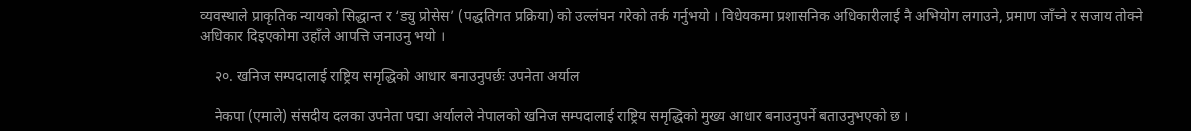व्यवस्थाले प्राकृतिक न्यायको सिद्धान्त र ‘ड्यु प्रोसेस’ (पद्धतिगत प्रक्रिया) को उल्लंघन गरेको तर्क गर्नुभयो । विधेयकमा प्रशासनिक अधिकारीलाई नै अभियोग लगाउने, प्रमाण जाँच्ने र सजाय तोक्ने अधिकार दिइएकोमा उहाँले आपत्ति जनाउनु भयो ।

    २०. खनिज सम्पदालाई राष्ट्रिय समृद्धिको आधार बनाउनुपर्छः उपनेता अर्याल

    नेकपा (एमाले) संसदीय दलका उपनेता पद्मा अर्यालले नेपालको खनिज सम्पदालाई राष्ट्रिय समृद्धिको मुख्य आधार बनाउनुपर्ने बताउनुभएको छ ।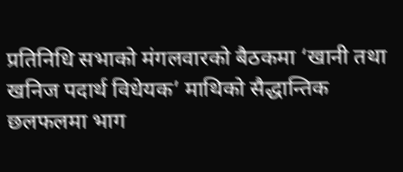प्रतिनिधि सभाको मंगलवारको बैठकमा ‘खानी तथा खनिज पदार्थ विधेयक’ माथिको सैद्धान्तिक छलफलमा भाग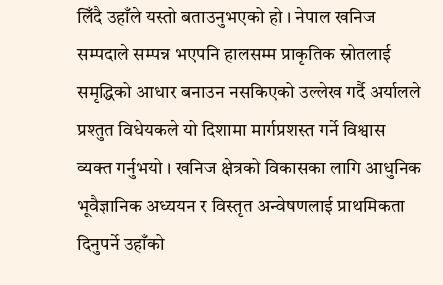लिँदै उहाँले यस्तो बताउनुभएको हो । नेपाल खनिज सम्पदाले सम्पन्न भएपनि हालसम्म प्राकृतिक स्रोतलाई समृद्धिको आधार बनाउन नसकिएको उल्लेख गर्दै अर्यालले प्रश्तुत विधेयकले यो दिशामा मार्गप्रशस्त गर्ने विश्वास व्यक्त गर्नुभयो । खनिज क्षेत्रको विकासका लागि आधुनिक भूवैज्ञानिक अध्ययन र विस्तृत अन्वेषणलाई प्राथमिकता दिनुपर्ने उहाँको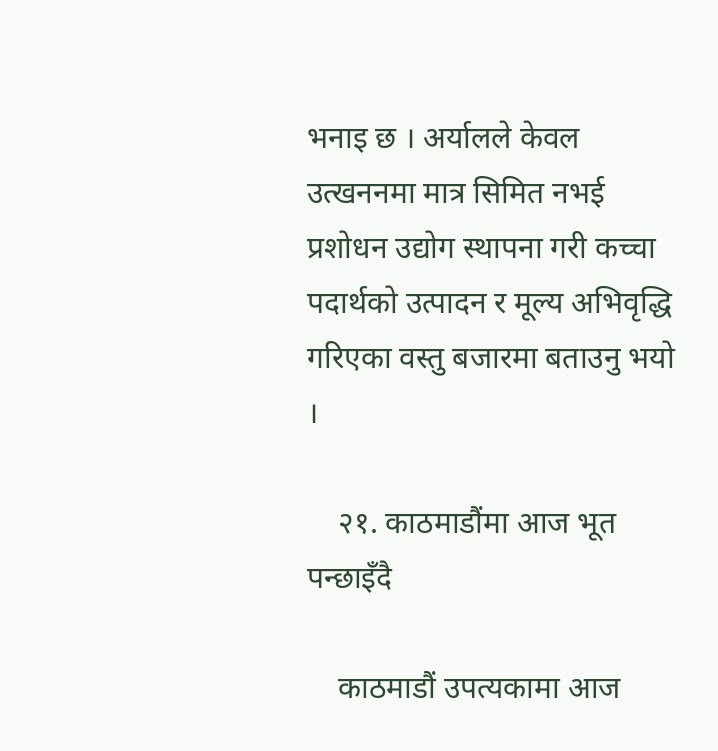भनाइ छ । अर्यालले केवल उत्खननमा मात्र सिमित नभई प्रशोधन उद्योग स्थापना गरी कच्चा पदार्थको उत्पादन र मूल्य अभिवृद्धि गरिएका वस्तु बजारमा बताउनु भयो ।

    २१. काठमाडौंमा आज भूत पन्छाइँदै

    काठमाडौं उपत्यकामा आज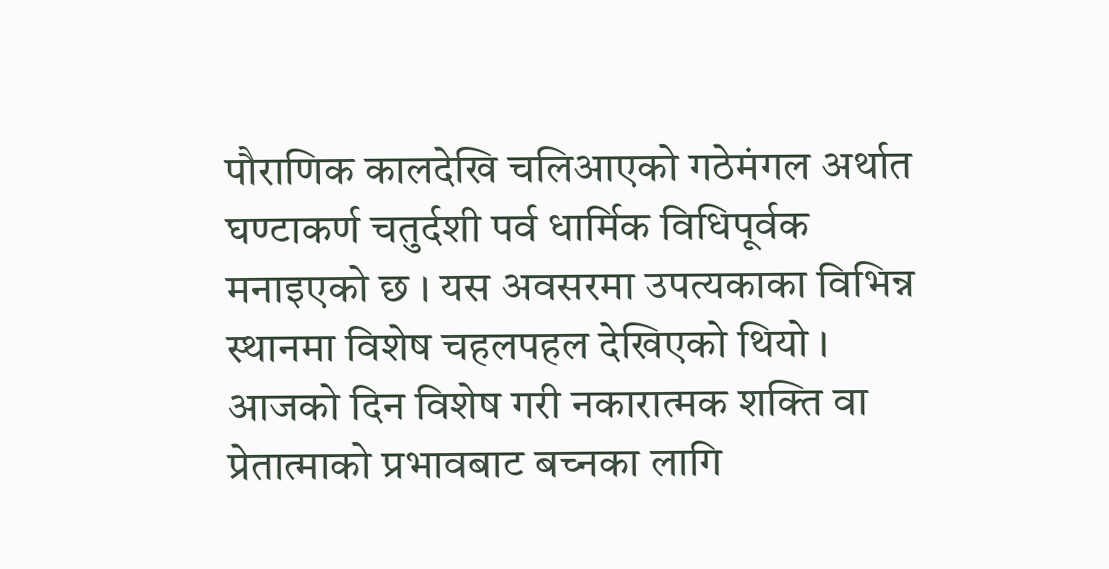पौराणिक कालदेखि चलिआएको गठेमंगल अर्थात घण्टाकर्ण चतुर्दशी पर्व धार्मिक विधिपूर्वक मनाइएको छ । यस अवसरमा उपत्यकाका विभिन्न स्थानमा विशेष चहलपहल देखिएको थियो । आजको दिन विशेष गरी नकारात्मक शक्ति वा प्रेतात्माको प्रभावबाट बच्नका लागि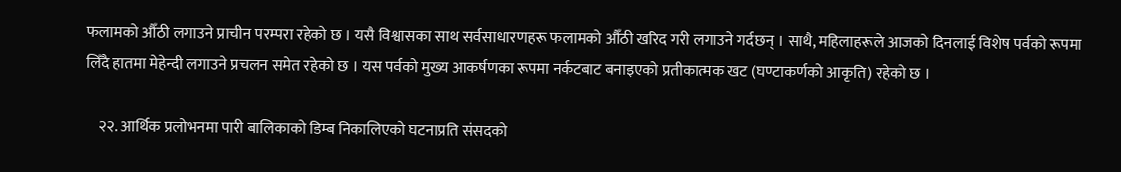फलामको औँठी लगाउने प्राचीन परम्परा रहेको छ । यसै विश्वासका साथ सर्वसाधारणहरू फलामको औँठी खरिद गरी लगाउने गर्दछन् । साथै, महिलाहरूले आजको दिनलाई विशेष पर्वको रूपमा लिँदै हातमा मेहेन्दी लगाउने प्रचलन समेत रहेको छ । यस पर्वको मुख्य आकर्षणका रूपमा नर्कटबाट बनाइएको प्रतीकात्मक खट (घण्टाकर्णको आकृति) रहेको छ ।

    २२. आर्थिक प्रलोभनमा पारी बालिकाको डिम्ब निकालिएको घटनाप्रति संसदको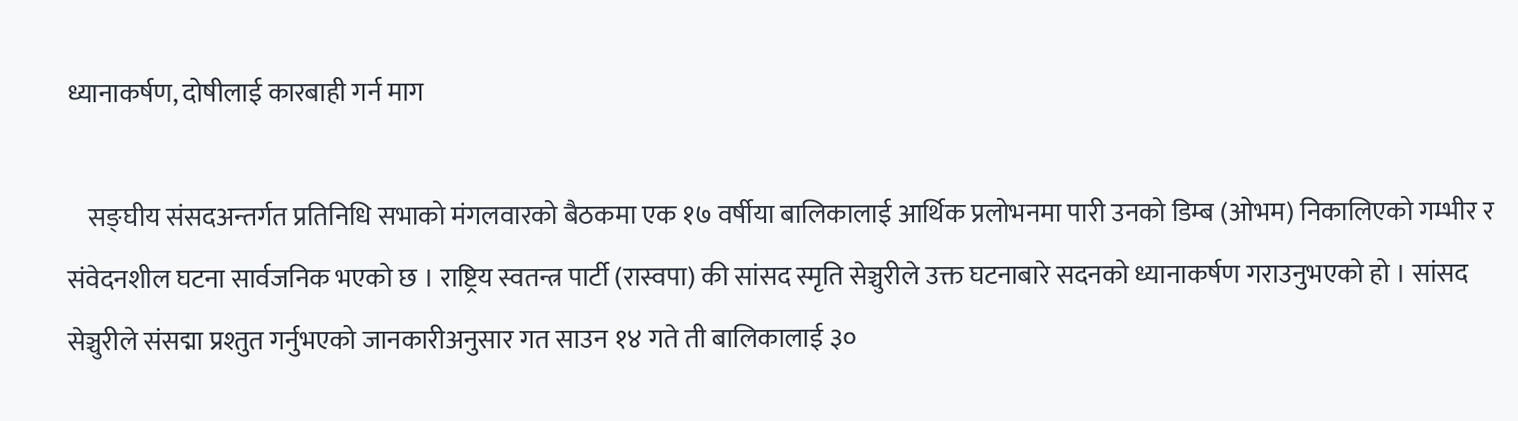ध्यानाकर्षण, दोषीलाई कारबाही गर्न माग

    सङ्घीय संसदअन्तर्गत प्रतिनिधि सभाको मंगलवारको बैठकमा एक १७ वर्षीया बालिकालाई आर्थिक प्रलोभनमा पारी उनको डिम्ब (ओभम) निकालिएको गम्भीर र संवेदनशील घटना सार्वजनिक भएको छ । राष्ट्रिय स्वतन्त्र पार्टी (रास्वपा) की सांसद स्मृति सेञ्चुरीले उक्त घटनाबारे सदनको ध्यानाकर्षण गराउनुभएको हो । सांसद सेञ्चुरीले संसद्मा प्रश्तुत गर्नुभएको जानकारीअनुसार गत साउन १४ गते ती बालिकालाई ३०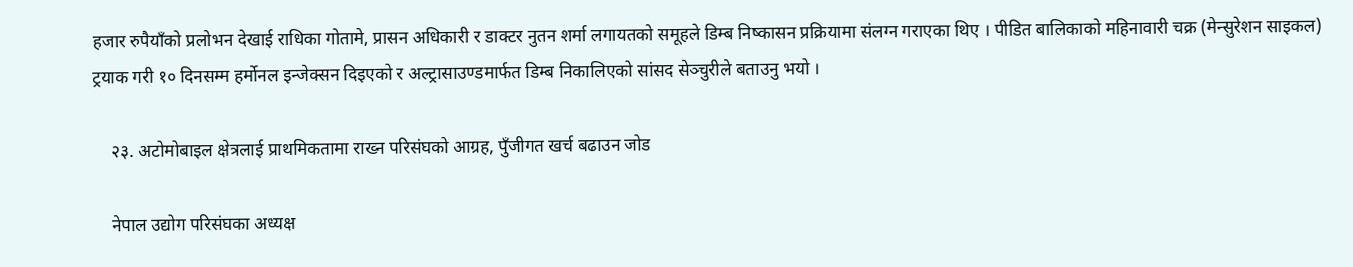हजार रुपैयाँको प्रलोभन देखाई राधिका गोतामे, प्रासन अधिकारी र डाक्टर नुतन शर्मा लगायतको समूहले डिम्ब निष्कासन प्रक्रियामा संलग्न गराएका थिए । पीडित बालिकाको महिनावारी चक्र (मेन्सुरेशन साइकल) ट्रयाक गरी १० दिनसम्म हर्मोनल इन्जेक्सन दिइएको र अल्ट्रासाउण्डमार्फत डिम्ब निकालिएको सांसद सेञ्चुरीले बताउनु भयो ।

    २३. अटोमोबाइल क्षेत्रलाई प्राथमिकतामा राख्न परिसंघको आग्रह, पुँजीगत खर्च बढाउन जोड

    नेपाल उद्योग परिसंघका अध्यक्ष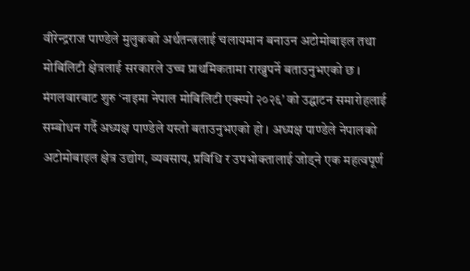वीरेन्द्रराज पाण्डेले मुलुकको अर्थतन्त्रलाई चलायमान बनाउन अटोमोबाइल तथा मोबिलिटी क्षेत्रलाई सरकारले उच्च प्राथमिकतामा राख्नुपर्ने बताउनुभएको छ । मंगलवारबाट शुरु ‘नाइमा नेपाल मोबिलिटी एक्स्पो २०२६’ को उद्घाटन समारोहलाई सम्बोधन गर्दै अध्यक्ष पाण्डेले यस्तो बताउनुभएको हो । अध्यक्ष पाण्डेले नेपालको अटोमोबाइल क्षेत्र उद्योग, व्यवसाय, प्रविधि र उपभोक्तालाई जोड्ने एक महत्वपूर्ण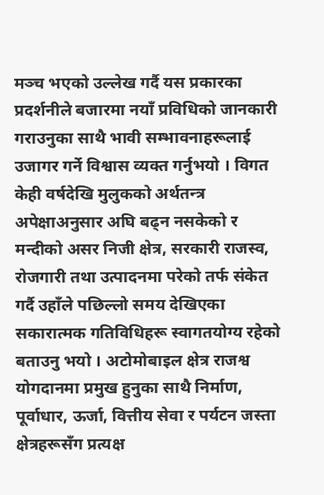मञ्च भएको उल्लेख गर्दै यस प्रकारका प्रदर्शनीले बजारमा नयाँ प्रविधिको जानकारी गराउनुका साथै भावी सम्भावनाहरूलाई उजागर गर्ने विश्वास व्यक्त गर्नुभयो । विगत केही वर्षदेखि मुलुकको अर्थतन्त्र अपेक्षाअनुसार अघि बढ्न नसकेको र मन्दीको असर निजी क्षेत्र, सरकारी राजस्व, रोजगारी तथा उत्पादनमा परेको तर्फ संकेत गर्दै उहाँले पछिल्लो समय देखिएका सकारात्मक गतिविधिहरू स्वागतयोग्य रहेको बताउनु भयो । अटोमोबाइल क्षेत्र राजश्व योगदानमा प्रमुख हुनुका साथै निर्माण, पूर्वाधार, ऊर्जा, वित्तीय सेवा र पर्यटन जस्ता क्षेत्रहरूसँग प्रत्यक्ष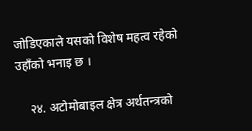जोडिएकाले यसको विशेष महत्व रहेको उहाँको भनाइ छ ।

    २४. अटोमोबाइल क्षेत्र अर्थतन्त्रको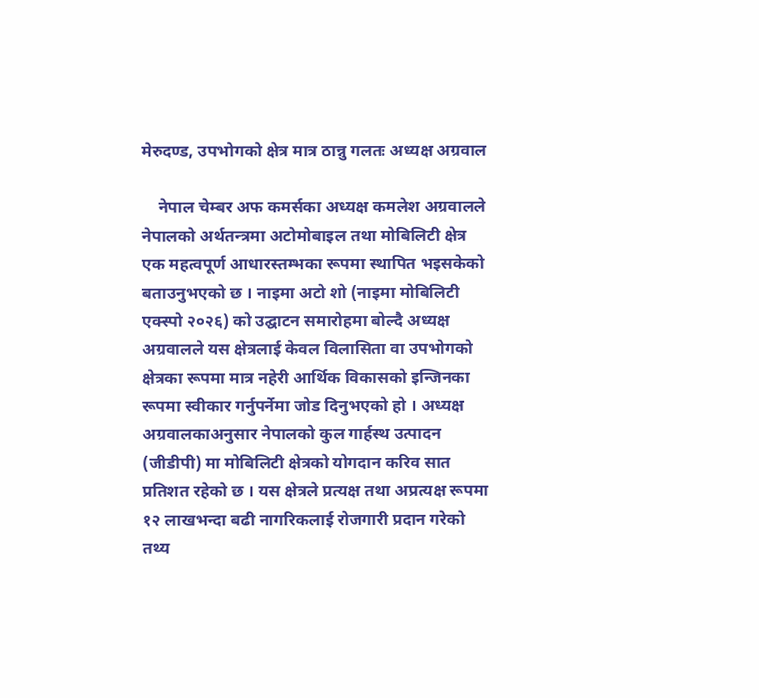मेरुदण्ड, उपभोगको क्षेत्र मात्र ठान्नु गलतः अध्यक्ष अग्रवाल

    नेपाल चेम्बर अफ कमर्सका अध्यक्ष कमलेश अग्रवालले नेपालको अर्थतन्त्रमा अटोमोबाइल तथा मोबिलिटी क्षेत्र एक महत्वपूर्ण आधारस्तम्भका रूपमा स्थापित भइसकेको बताउनुभएको छ । नाइमा अटो शो (नाइमा मोबिलिटी एक्स्पो २०२६) को उद्घाटन समारोहमा बोल्दै अध्यक्ष अग्रवालले यस क्षेत्रलाई केवल विलासिता वा उपभोगको क्षेत्रका रूपमा मात्र नहेरी आर्थिक विकासको इन्जिनका रूपमा स्वीकार गर्नुपर्नेमा जोड दिनुभएको हो । अध्यक्ष अग्रवालकाअनुसार नेपालको कुल गार्हस्थ उत्पादन (जीडीपी) मा मोबिलिटी क्षेत्रको योगदान करिव सात प्रतिशत रहेको छ । यस क्षेत्रले प्रत्यक्ष तथा अप्रत्यक्ष रूपमा १२ लाखभन्दा बढी नागरिकलाई रोजगारी प्रदान गरेको तथ्य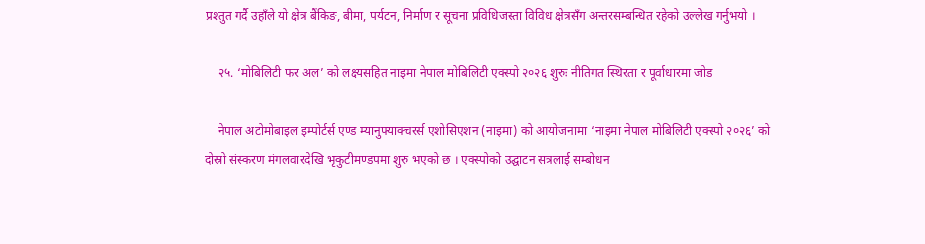प्रश्तुत गर्दै उहाँले यो क्षेत्र बैंकिङ, बीमा, पर्यटन, निर्माण र सूचना प्रविधिजस्ता विविध क्षेत्रसँग अन्तरसम्बन्धित रहेको उल्लेख गर्नुभयो ।

    २५. ‘मोबिलिटी फर अल’ को लक्ष्यसहित नाइमा नेपाल मोबिलिटी एक्स्पो २०२६ शुरुः नीतिगत स्थिरता र पूर्वाधारमा जोड

    नेपाल अटोमोबाइल इम्पोर्टर्स एण्ड म्यानुफ्याक्चरर्स एशोसिएशन (नाइमा) को आयोजनामा ‘नाइमा नेपाल मोबिलिटी एक्स्पो २०२६’ को दोस्रो संस्करण मंगलवारदेखि भृकुटीमण्डपमा शुरु भएको छ । एक्स्पोको उद्घाटन सत्रलाई सम्बोधन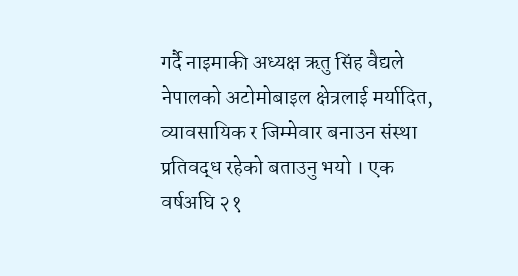गर्दै नाइमाकी अध्यक्ष ऋतु सिंह वैद्यले नेपालको अटोमोबाइल क्षेत्रलाई मर्यादित, व्यावसायिक र जिम्मेवार बनाउन संस्था प्रतिवद्ध रहेको बताउनु भयो । एक वर्षअघि २१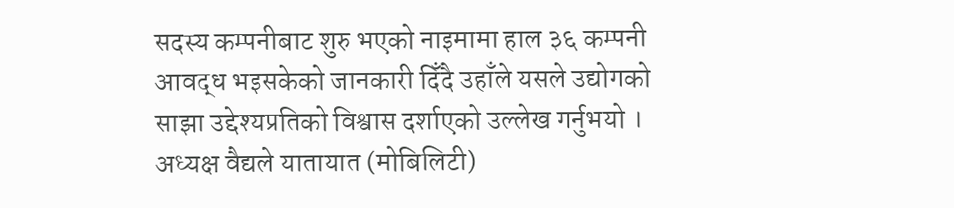सदस्य कम्पनीबाट शुरु भएको नाइमामा हाल ३६ कम्पनी आवद्ध भइसकेको जानकारी दिँदै उहाँले यसले उद्योगको साझा उद्देश्यप्रतिको विश्वास दर्शाएको उल्लेख गर्नुभयो । अध्यक्ष वैद्यले यातायात (मोबिलिटी)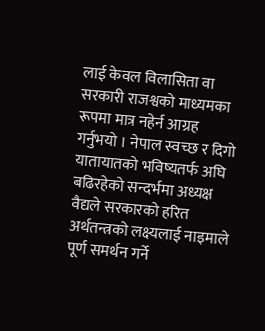लाई केवल विलासिता वा सरकारी राजश्वको माध्यमका रूपमा मात्र नहेर्न आग्रह गर्नुभयो । नेपाल स्वच्छ र दिगो यातायातको भविष्यतर्फ अघि बढिरहेको सन्दर्भमा अध्यक्ष वैद्यले सरकारको हरित अर्थतन्त्रको लक्ष्यलाई नाइमाले पूर्ण समर्थन गर्ने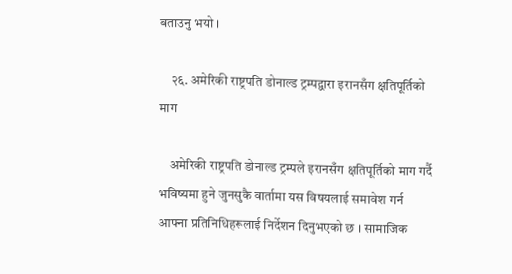बताउनु भयो ।

    २६. अमेरिकी राष्ट्रपति डोनाल्ड ट्रम्पद्वारा इरानसँग क्षतिपूर्तिको माग

    अमेरिकी राष्ट्रपति डोनाल्ड ट्रम्पले इरानसँग क्षतिपूर्तिको माग गर्दै भविष्यमा हुने जुनसुकै वार्तामा यस विषयलाई समावेश गर्न आफ्ना प्रतिनिधिहरूलाई निर्देशन दिनुभएको छ । सामाजिक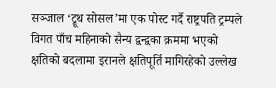सञ्जाल ‘ट्रूथ सोसल’मा एक पोस्ट गर्दै राष्ट्रपति ट्रम्पले विगत पाँच महिनाको सैन्य द्वन्द्वका क्रममा भएको क्षतिको बदलामा इरानले क्षतिपूर्ति मागिरहेको उल्लेख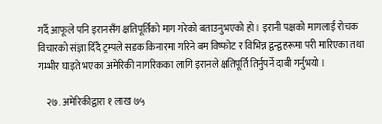गर्दै आफूले पनि इरानसँग क्षतिपूर्तिको माग गरेको बताउनुभएको हो । इरानी पक्षको मागलाई रोचक विचारको संज्ञा दिँदै ट्रम्पले सडक किनारमा गरिने बम विष्फोट र विभिन्न द्वन्द्वहरूमा परी मारिएका तथा गम्भीर घाइते भएका अमेरिकी नागरिकका लागि इरानले क्षतिपूर्ति तिर्नुपर्ने दाबी गर्नुभयो ।

    २७. अमेरिकीद्वारा १ लाख ७५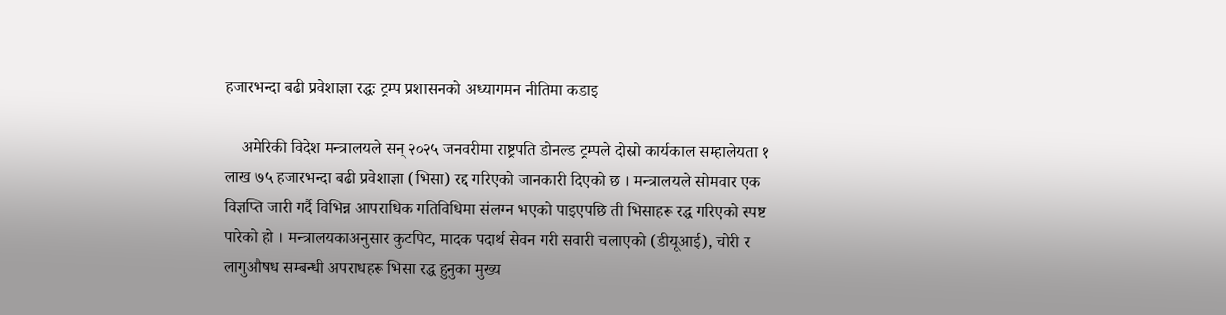हजारभन्दा बढी प्रवेशाज्ञा रद्धः ट्रम्प प्रशासनको अध्यागमन नीतिमा कडाइ

    अमेरिकी विदेश मन्त्रालयले सन् २०२५ जनवरीमा राष्ट्रपति डोनल्ड ट्रम्पले दोस्रो कार्यकाल सम्हालेयता १ लाख ७५ हजारभन्दा बढी प्रवेशाज्ञा (भिसा) रद्द गरिएको जानकारी दिएको छ । मन्त्रालयले सोमवार एक विज्ञप्ति जारी गर्दै विभिन्न आपराधिक गतिविधिमा संलग्न भएको पाइएपछि ती भिसाहरू रद्ध गरिएको स्पष्ट पारेको हो । मन्त्रालयकाअनुसार कुटपिट, मादक पदार्थ सेवन गरी सवारी चलाएको (डीयूआई), चोरी र लागुऔषध सम्बन्धी अपराधहरू भिसा रद्ध हुनुका मुख्य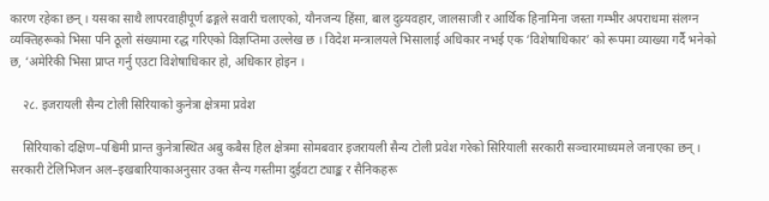कारण रहेका छन् । यसका साथै लापरवाहीपूर्ण ढङ्गले सवारी चलाएको, यौनजन्य हिंसा, बाल दुव्र्यवहार, जालसाजी र आर्थिक हिनामिना जस्ता गम्भीर अपराधमा संलग्न व्यक्तिहरूको भिसा पनि ठूलो संख्यामा रद्ध गरिएको विज्ञप्तिमा उल्लेख छ । विदेश मन्त्रालयले भिसालाई अधिकार नभई एक ‘विशेषाधिकार’ को रूपमा व्याख्या गर्दै भनेको छ, ‘अमेरिकी भिसा प्राप्त गर्नु एउटा विशेषाधिकार हो, अधिकार होइन ।

    २८. इजरायली सैन्य टोली सिरियाको कुनेत्रा क्षेत्रमा प्रवेश

    सिरियाको दक्षिण–पश्चिमी प्रान्त कुनेत्रास्थित अबु कबैस हिल क्षेत्रमा सोमबवार इजरायली सैन्य टोली प्रवेश गरेको सिरियाली सरकारी सञ्चारमाध्यमले जनाएका छन् । सरकारी टेलिभिजन अल–इखबारियाकाअनुसार उक्त सैन्य गस्तीमा दुईवटा ट्याङ्क र सैनिकहरू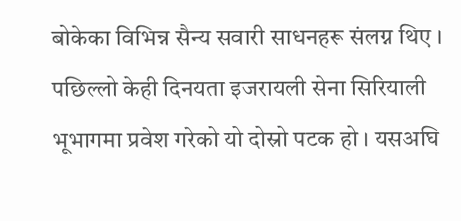बोकेका विभिन्न सैन्य सवारी साधनहरू संलग्न थिए । पछिल्लो केही दिनयता इजरायली सेना सिरियाली भूभागमा प्रवेश गरेको यो दोस्रो पटक हो । यसअघि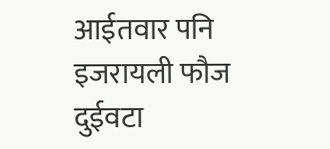आईतवार पनि इजरायली फौज दुईवटा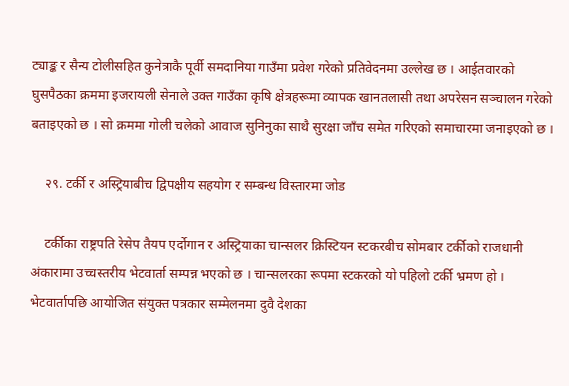ट्याङ्क र सैन्य टोलीसहित कुनेत्राकै पूर्वी समदानिया गाउँमा प्रवेश गरेको प्रतिवेदनमा उल्लेख छ । आईतवारको घुसपैठका क्रममा इजरायली सेनाले उक्त गाउँका कृषि क्षेत्रहरूमा व्यापक खानतलासी तथा अपरेसन सञ्चालन गरेको बताइएको छ । सो क्रममा गोली चलेको आवाज सुनिनुका साथै सुरक्षा जाँच समेत गरिएको समाचारमा जनाइएको छ ।

    २९. टर्की र अस्ट्रियाबीच द्विपक्षीय सहयोग र सम्बन्ध विस्तारमा जोड

    टर्कीका राष्ट्रपति रेसेप तैयप एर्दोगान र अस्ट्रियाका चान्सलर क्रिस्टियन स्टकरबीच सोमबार टर्कीको राजधानी अंकारामा उच्चस्तरीय भेटवार्ता सम्पन्न भएको छ । चान्सलरका रूपमा स्टकरको यो पहिलो टर्की भ्रमण हो । भेटवार्तापछि आयोजित संयुक्त पत्रकार सम्मेलनमा दुवै देशका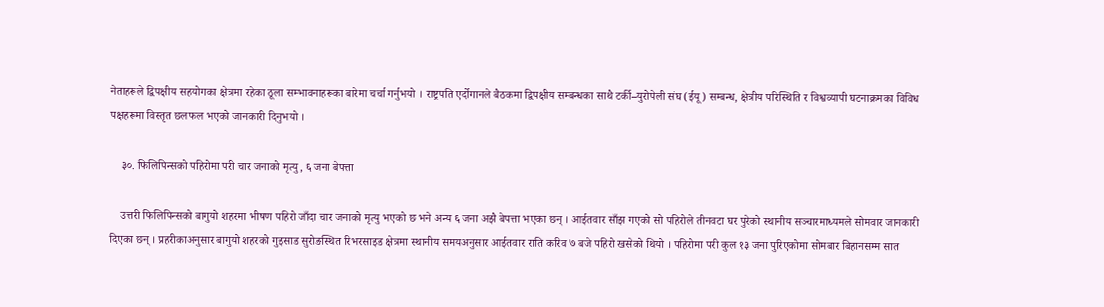नेताहरूले द्विपक्षीय सहयोगका क्षेत्रमा रहेका ठूला सम्भावनाहरूका बारेमा चर्चा गर्नुभयो । राष्ट्रपति एर्दोगानले बैठकमा द्विपक्षीय सम्बन्धका साथै टर्की–युरोपेली संघ (ईयू) सम्बन्ध, क्षेत्रीय परिस्थिति र विश्वव्यापी घटनाक्रमका विविध पक्षहरूमा विस्तृत छलफल भएको जानकारी दिनुभयो ।

    ३०. फिलिपिन्सको पहिरोमा परी चार जनाको मृत्यु, ६ जना बेपत्ता

    उत्तरी फिलिपिन्सको बागुयो शहरमा भीषण पहिरो जाँदा चार जनाको मृत्यु भएको छ भने अन्य ६ जना अझै बेपत्ता भएका छन् । आईतवार साँझ गएको सो पहिरोले तीनवटा घर पुरेको स्थानीय सञ्चारमाध्यमले सोमवार जानकारी दिएका छन् । प्रहरीकाअनुसार बागुयो शहरको गुइसाड सुरोङस्थित रिभरसाइड क्षेत्रमा स्थानीय समयअनुसार आईतवार राति करिव ७ बजे पहिरो खसेको थियो । पहिरोमा परी कुल १३ जना पुरिएकोमा सोमबार बिहानसम्म सात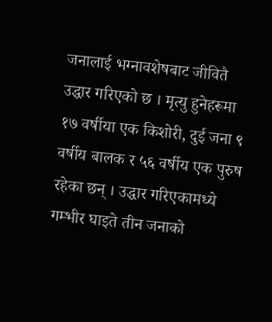जनालाई भग्नावशेषबाट जीवितै उद्धार गरिएको छ । मृत्यु हुनेहरूमा १७ वर्षीया एक किशोरी, दुई जना ९ वर्षीय बालक र ५६ वर्षीय एक पुरुष रहेका छन् । उद्धार गरिएकामध्ये गम्भीर घाइते तीन जनाको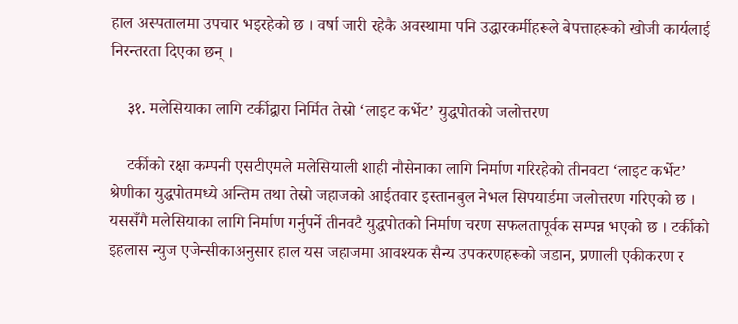हाल अस्पतालमा उपचार भइरहेको छ । वर्षा जारी रहेकै अवस्थामा पनि उद्धारकर्मीहरूले बेपत्ताहरूको खोजी कार्यलाई निरन्तरता दिएका छन् ।

    ३१. मलेसियाका लागि टर्कीद्वारा निर्मित तेस्रो ‘लाइट कर्भेट’ युद्धपोतको जलोत्तरण

    टर्कीको रक्षा कम्पनी एसटीएमले मलेसियाली शाही नौसेनाका लागि निर्माण गरिरहेको तीनवटा ‘लाइट कर्भेट’ श्रेणीका युद्धपोतमध्ये अन्तिम तथा तेस्रो जहाजको आईतवार इस्तानबुल नेभल सिपयार्डमा जलोत्तरण गरिएको छ । यससँगै मलेसियाका लागि निर्माण गर्नुपर्ने तीनवटै युद्धपोतको निर्माण चरण सफलतापूर्वक सम्पन्न भएको छ । टर्कीको इहलास न्युज एजेन्सीकाअनुसार हाल यस जहाजमा आवश्यक सैन्य उपकरणहरूको जडान, प्रणाली एकीकरण र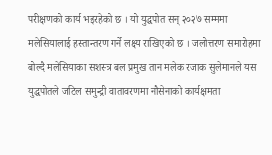परीक्षणको कार्य भइरहेको छ । यो युद्धपोत सन् २०२७ सम्ममा मलेसियालाई हस्तान्तरण गर्ने लक्ष्य राखिएको छ । जलोत्तरण समारोहमा बोल्दै मलेसियाका सशस्त्र बल प्रमुख तान मलेक रजाक सुलेमानले यस युद्धपोतले जटिल समुन्द्री वातावरणमा नौसेनाको कार्यक्षमता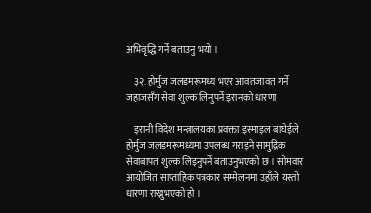अभिवृद्धि गर्ने बताउनु भयो ।

    ३२. होर्मुज जलडमरूमध्य भएर आवतजावत गर्ने जहाजसँग सेवा शुल्क लिनुपर्ने इरानको धारणा

    इरानी विदेश मन्त्रालयका प्रवक्ता इस्माइल बाघेईले होर्मुज जलडमरूमध्यमा उपलब्ध गराइने सामुद्रिक सेवाबापत शुल्क लिइनुपर्ने बताउनुभएको छ । सोमवार आयोजित साप्ताहिक पत्रकार सम्मेलनमा उहाँले यस्तो धारणा राख्नुभएको हो ।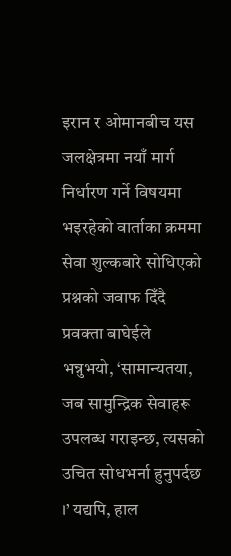इरान र ओमानबीच यस जलक्षेत्रमा नयाँ मार्ग निर्धारण गर्ने विषयमा भइरहेको वार्ताका क्रममा सेवा शुल्कबारे सोधिएको प्रश्नको जवाफ दिँदै प्रवक्ता बाघेईले भन्नुभयो, ‘सामान्यतया, जब सामुन्द्रिक सेवाहरू उपलब्ध गराइन्छ, त्यसको उचित सोधभर्ना हुनुपर्दछ ।’ यद्यपि, हाल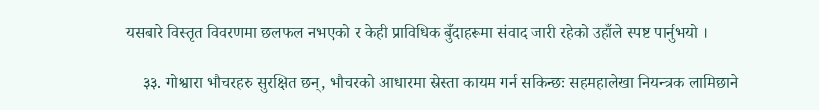यसबारे विस्तृत विवरणमा छलफल नभएको र केही प्राविधिक बुँदाहरूमा संवाद जारी रहेको उहाँले स्पष्ट पार्नुभयो ।

    ३३. गोश्वारा भौचरहरु सुरक्षित छन्, भौचरको आधारमा स्रेस्ता कायम गर्न सकिन्छः सहमहालेखा नियन्त्रक लामिछाने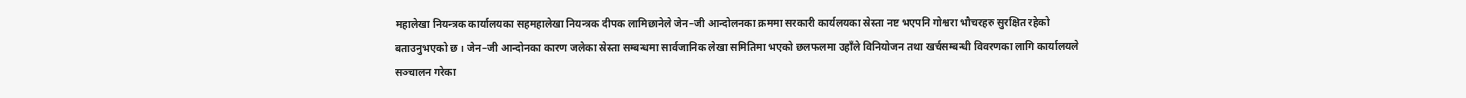महालेखा नियन्त्रक कार्यालयका सहमहालेखा नियन्त्रक दीपक लामिछानेले जेन–जी आन्दोलनका क्रममा सरकारी कार्यलयका स्रेस्ता नष्ट भएपनि गोश्वरा भौचरहरु सुरक्षित रहेको बताउनुभएको छ । जेन–जी आन्दोनका कारण जलेका स्रेस्ता सम्बन्धमा सार्वजानिक लेखा समितिमा भएको छलफलमा उहाँले विनियोजन तथा खर्चसम्बन्धी विवरणका लागि कार्यालयले सञ्चालन गरेका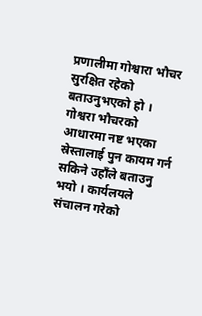प्रणालीमा गोश्वारा भौचर सुरक्षित रहेको बताउनुभएको हो । गोश्वरा भौचरको आधारमा नष्ट भएका स्रेस्तालाई पुन कायम गर्न सकिने उहाँले बताउनु भयो । कार्यलयले संचालन गरेको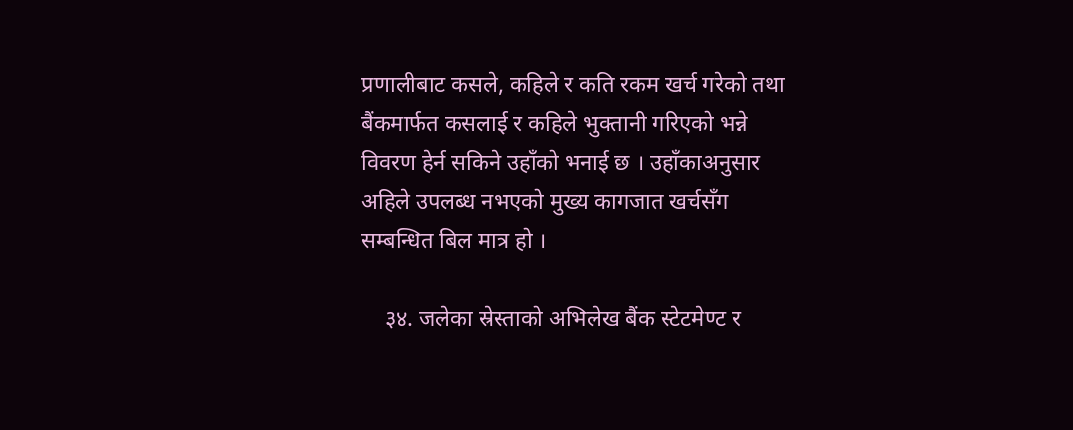प्रणालीबाट कसले, कहिले र कति रकम खर्च गरेको तथा बैंकमार्फत कसलाई र कहिले भुक्तानी गरिएको भन्ने विवरण हेर्न सकिने उहाँको भनाई छ । उहाँकाअनुसार अहिले उपलब्ध नभएको मुख्य कागजात खर्चसँग सम्बन्धित बिल मात्र हो ।

    ३४. जलेका स्रेस्ताको अभिलेख बैंक स्टेटमेण्ट र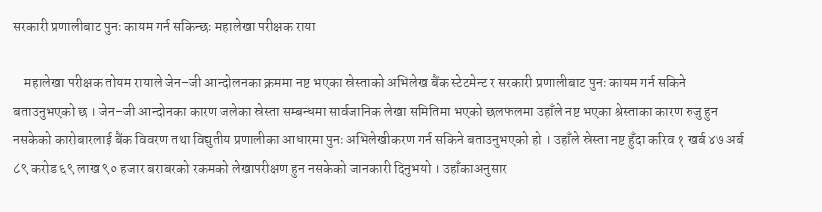सरकारी प्रणालीबाट पुनः कायम गर्न सकिन्छः महालेखा परीक्षक राया

    महालेखा परीक्षक तोयम रायाले जेन–जी आन्दोलनका क्रममा नष्ट भएका स्रेस्ताको अभिलेख बैंक स्टेटमेन्ट र सरकारी प्रणालीबाट पुनः कायम गर्न सकिने बताउनुभएको छ । जेन–जी आन्दोनका कारण जलेका स्रेस्ता सम्बन्धमा सार्वजानिक लेखा समितिमा भएको छलफलमा उहाँले नष्ट भएका श्रेस्ताका कारण रुजु हुन नसकेको कारोबारलाई बैंक विवरण तथा विद्युतीय प्रणालीका आधारमा पुनः अभिलेखीकरण गर्न सकिने बताउनुभएको हो । उहाँले स्रेस्ता नष्ट हुँदा करिव १ खर्ब ४७ अर्ब ८९ करोड ६९ लाख ९० हजार बराबरको रकमको लेखापरीक्षण हुन नसकेको जानकारी दिनुभयो । उहाँकाअनुसार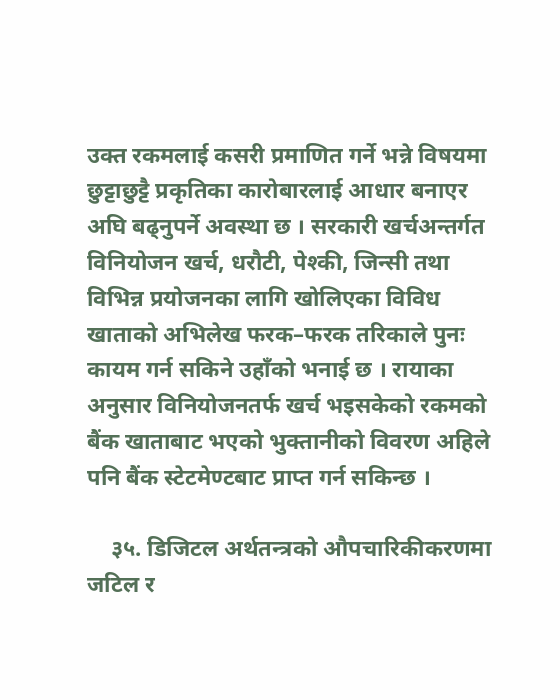उक्त रकमलाई कसरी प्रमाणित गर्ने भन्ने विषयमा छुट्टाछुट्टै प्रकृतिका कारोबारलाई आधार बनाएर अघि बढ्नुपर्ने अवस्था छ । सरकारी खर्चअन्तर्गत विनियोजन खर्च, धरौटी, पेश्की, जिन्सी तथा विभिन्न प्रयोजनका लागि खोलिएका विविध खाताको अभिलेख फरक–फरक तरिकाले पुनः कायम गर्न सकिने उहाँको भनाई छ । रायाका अनुसार विनियोजनतर्फ खर्च भइसकेको रकमको बैंक खाताबाट भएको भुक्तानीको विवरण अहिले पनि बैंक स्टेटमेण्टबाट प्राप्त गर्न सकिन्छ ।

    ३५. डिजिटल अर्थतन्त्रको औपचारिकीकरणमा जटिल र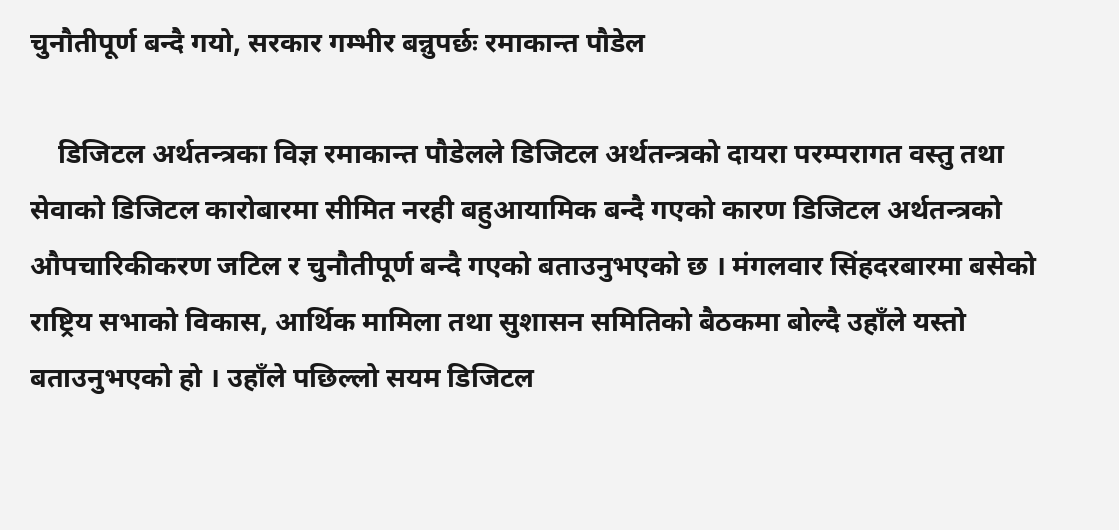चुनौतीपूर्ण बन्दै गयो, सरकार गम्भीर बन्नुपर्छः रमाकान्त पौडेल

    डिजिटल अर्थतन्त्रका विज्ञ रमाकान्त पौडेलले डिजिटल अर्थतन्त्रको दायरा परम्परागत वस्तु तथा सेवाको डिजिटल कारोबारमा सीमित नरही बहुआयामिक बन्दै गएको कारण डिजिटल अर्थतन्त्रको औपचारिकीकरण जटिल र चुनौतीपूर्ण बन्दै गएको बताउनुभएको छ । मंगलवार सिंहदरबारमा बसेको राष्ट्रिय सभाको विकास, आर्थिक मामिला तथा सुशासन समितिको बैठकमा बोल्दै उहाँले यस्तो बताउनुभएको हो । उहाँले पछिल्लो सयम डिजिटल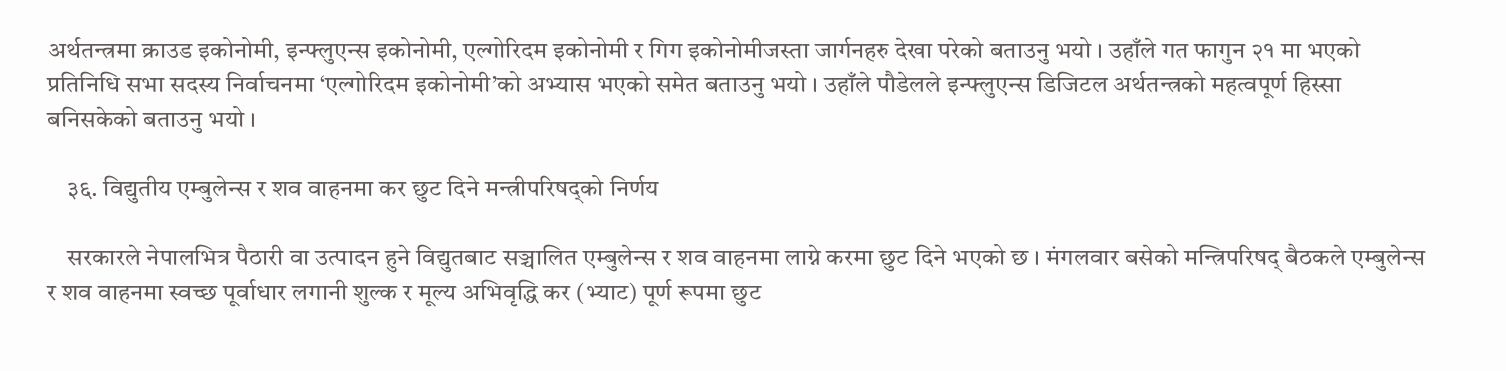अर्थतन्त्रमा क्राउड इकोनोमी, इन्फ्लुएन्स इकोनोमी, एल्गोरिदम इकोनोमी र गिग इकोनोमीजस्ता जार्गनहरु देखा परेको बताउनु भयो । उहाँले गत फागुन २१ मा भएको प्रतिनिधि सभा सदस्य निर्वाचनमा ‘एल्गोरिदम इकोनोमी’को अभ्यास भएको समेत बताउनु भयो । उहाँले पौडेलले इन्फ्लुएन्स डिजिटल अर्थतन्त्रको महत्वपूर्ण हिस्सा बनिसकेको बताउनु भयो ।

    ३६. विद्युतीय एम्बुलेन्स र शव वाहनमा कर छुट दिने मन्त्रीपरिषद्को निर्णय

    सरकारले नेपालभित्र पैठारी वा उत्पादन हुने विद्युतबाट सञ्चालित एम्बुलेन्स र शव वाहनमा लाग्ने करमा छुट दिने भएको छ । मंगलवार बसेको मन्त्रिपरिषद् बैठकले एम्बुलेन्स र शव वाहनमा स्वच्छ पूर्वाधार लगानी शुल्क र मूल्य अभिवृद्धि कर (भ्याट) पूर्ण रूपमा छुट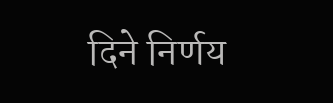दिने निर्णय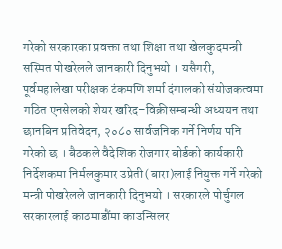गरेको सरकारका प्रवक्ता तथा शिक्षा तथा खेलकुदमन्त्री सस्मित पोखरेलले जानकारी दिनुभयो । यसैगरी, पूर्वमहालेखा परीक्षक टंकमणि शर्मा दंगालको संयोजकत्वमा गठित एनसेलको शेयर खरिद–विक्रीसम्बन्धी अध्ययन तथा छानबिन प्रतिवेदन, २०८० सार्वजनिक गर्ने निर्णय पनि गरेको छ । बैठकले वैदेशिक रोजगार बोर्डको कार्यकारी निर्देशकमा निर्मलकुमार उप्रेती (बारा)लाई नियुक्त गर्ने गरेको मन्त्री पोखरेलले जानकारी दिनुभयो । सरकारले पोर्चुगल सरकारलाई काठमाडौंमा काउन्सिलर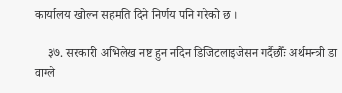कार्यालय खोल्न सहमति दिने निर्णय पनि गरेको छ ।

    ३७. सरकारी अभिलेख नष्ट हुन नदिन डिजिटलाइजेसन गर्दैछौँः अर्थमन्त्री डा वाग्ले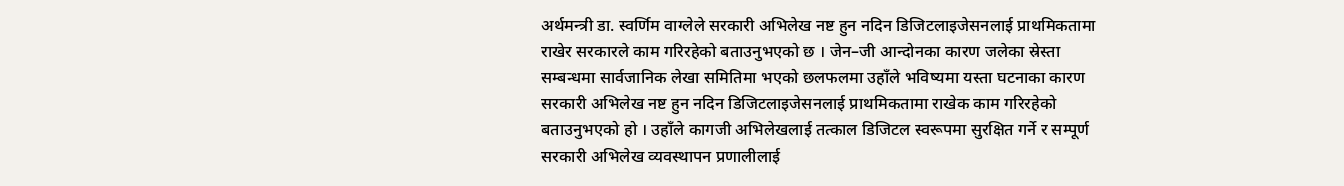अर्थमन्त्री डा. स्वर्णिम वाग्लेले सरकारी अभिलेख नष्ट हुन नदिन डिजिटलाइजेसनलाई प्राथमिकतामा राखेर सरकारले काम गरिरहेको बताउनुभएको छ । जेन–जी आन्दोनका कारण जलेका स्रेस्ता सम्बन्धमा सार्वजानिक लेखा समितिमा भएको छलफलमा उहाँले भविष्यमा यस्ता घटनाका कारण सरकारी अभिलेख नष्ट हुन नदिन डिजिटलाइजेसनलाई प्राथमिकतामा राखेक काम गरिरहेको बताउनुभएको हो । उहाँले कागजी अभिलेखलाई तत्काल डिजिटल स्वरूपमा सुरक्षित गर्ने र सम्पूर्ण सरकारी अभिलेख व्यवस्थापन प्रणालीलाई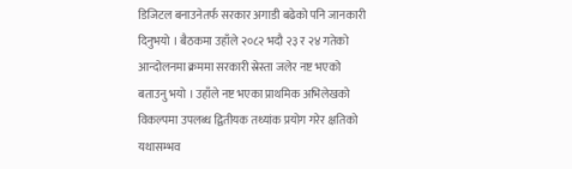डिजिटल बनाउनेतर्फ सरकार अगाडी बढेको पनि जानकारी दिनुभयो । बैठकमा उहाँले २०८२ भदौ २३ र २४ गतेको आन्दोलनमा क्रममा सरकारी स्रेस्ता जलेर नष्ट भएको बताउनु भयो । उहाँले नष्ट भएका प्राथमिक अभिलेखको विकल्पमा उपलब्ध द्वितीयक तथ्यांक प्रयोग गरेर क्षतिको यथासम्भव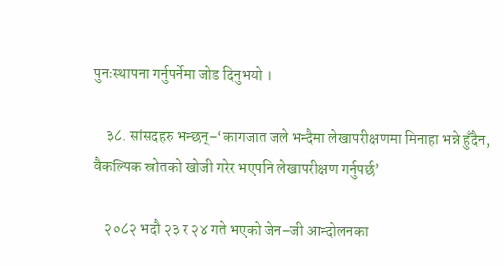पुनःस्थापना गर्नुपर्नेमा जोड दिनुभयो ।

    ३८. सांसदहरु भन्छन्–‘कागजात जले भन्दैमा लेखापरीक्षणमा मिनाहा भन्ने हुँदैन, वैकल्पिक स्रोतको खोजी गरेर भएपनि लेखापरीक्षण गर्नुपर्छ’

    २०८२ भदौ २३ र २४ गते भएको जेन–जी आन्दोलनका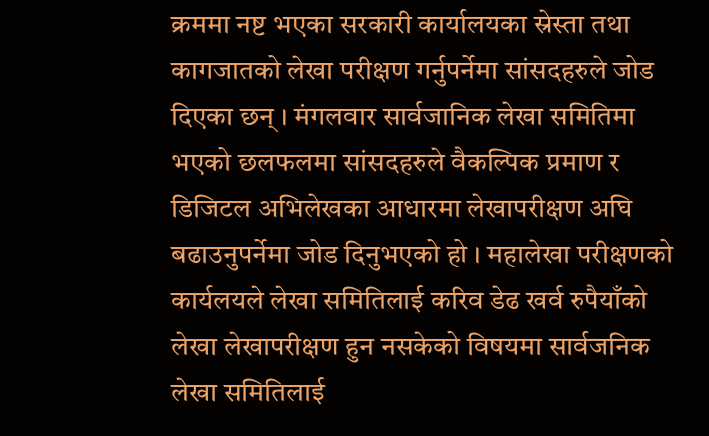क्रममा नष्ट भएका सरकारी कार्यालयका स्रेस्ता तथा कागजातको लेखा परीक्षण गर्नुपर्नेमा सांसदहरुले जोड दिएका छन् । मंगलवार सार्वजानिक लेखा समितिमा भएको छलफलमा सांसदहरुले वैकल्पिक प्रमाण र डिजिटल अभिलेखका आधारमा लेखापरीक्षण अघि बढाउनुपर्नेमा जोड दिनुभएको हो । महालेखा परीक्षणको कार्यलयले लेखा समितिलाई करिव डेढ खर्व रुपैयाँको लेखा लेखापरीक्षण हुन नसकेको विषयमा सार्वजनिक लेखा समितिलाई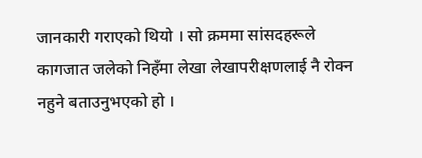जानकारी गराएको थियो । सो क्रममा सांसदहरूले कागजात जलेको निहँमा लेखा लेखापरीक्षणलाई नै रोक्न नहुने बताउनुभएको हो ।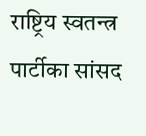राष्ट्रिय स्वतन्त्र पार्टीका सांसद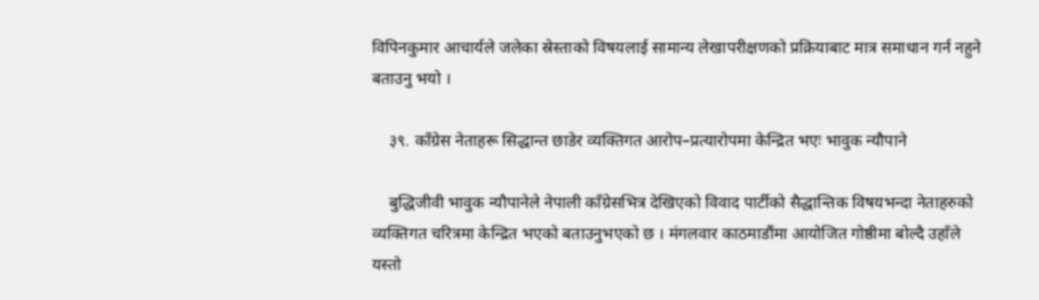विपिनकुमार आचार्यले जलेका स्रेस्ताको विषयलाई सामान्य लेखापरीक्षणको प्रक्रियाबाट मात्र समाधान गर्न नहुने बताउनु भयो ।

    ३९. काँग्रेस नेताहरू सिद्धान्त छाडेर व्यक्तिगत आरोप–प्रत्यारोपमा केन्द्रित भएः भावुक न्यौपाने

    बुद्धिजीवी भावुक न्यौपानेले नेपाली काँग्रेसभित्र देखिएको विवाद पार्टीको सैद्धान्तिक विषयभन्दा नेताहरुको व्यक्तिगत चरित्रमा केन्द्रित भएको बताउनुभएको छ । मंगलवार काठमाडौंमा आयोजित गोष्ठीमा बोल्दै उहाँले यस्तो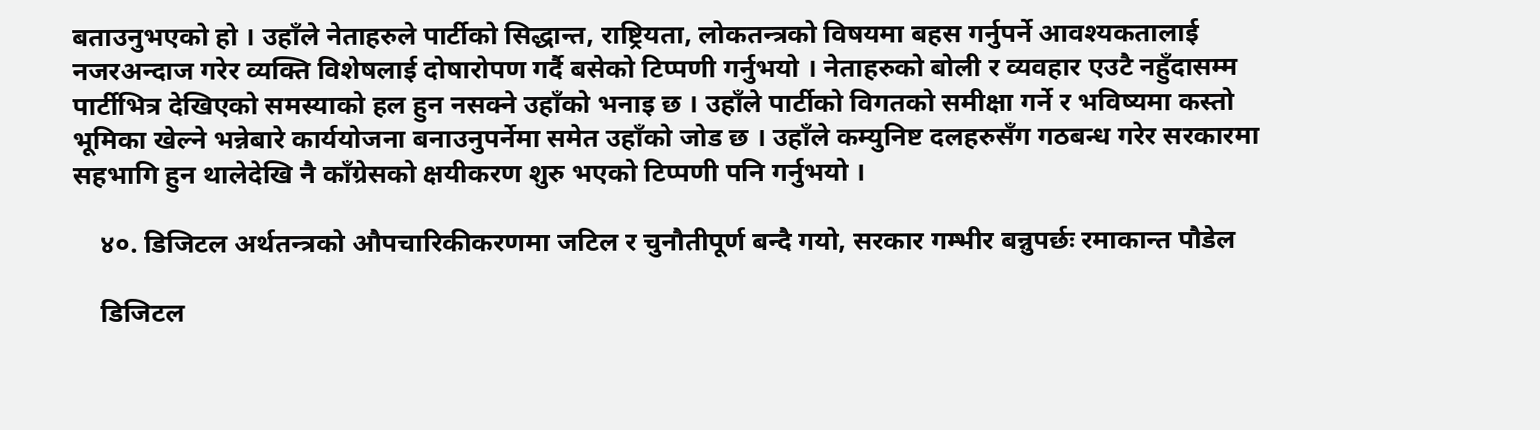बताउनुभएको हो । उहाँले नेताहरुले पार्टीको सिद्धान्त, राष्ट्रियता, लोकतन्त्रको विषयमा बहस गर्नुपर्ने आवश्यकतालाई नजरअन्दाज गरेर व्यक्ति विशेषलाई दोषारोपण गर्दै बसेको टिप्पणी गर्नुभयो । नेताहरुको बोली र व्यवहार एउटै नहुँदासम्म पार्टीभित्र देखिएको समस्याको हल हुन नसक्ने उहाँको भनाइ छ । उहाँले पार्टीको विगतको समीक्षा गर्ने र भविष्यमा कस्तो भूमिका खेल्ने भन्नेबारे कार्ययोजना बनाउनुपर्नेमा समेत उहाँको जोड छ । उहाँले कम्युनिष्ट दलहरुसँग गठबन्ध गरेर सरकारमा सहभागि हुन थालेदेखि नै काँग्रेसको क्षयीकरण शुरु भएको टिप्पणी पनि गर्नुभयो ।

    ४०. डिजिटल अर्थतन्त्रको औपचारिकीकरणमा जटिल र चुनौतीपूर्ण बन्दै गयो, सरकार गम्भीर बन्नुपर्छः रमाकान्त पौडेल

    डिजिटल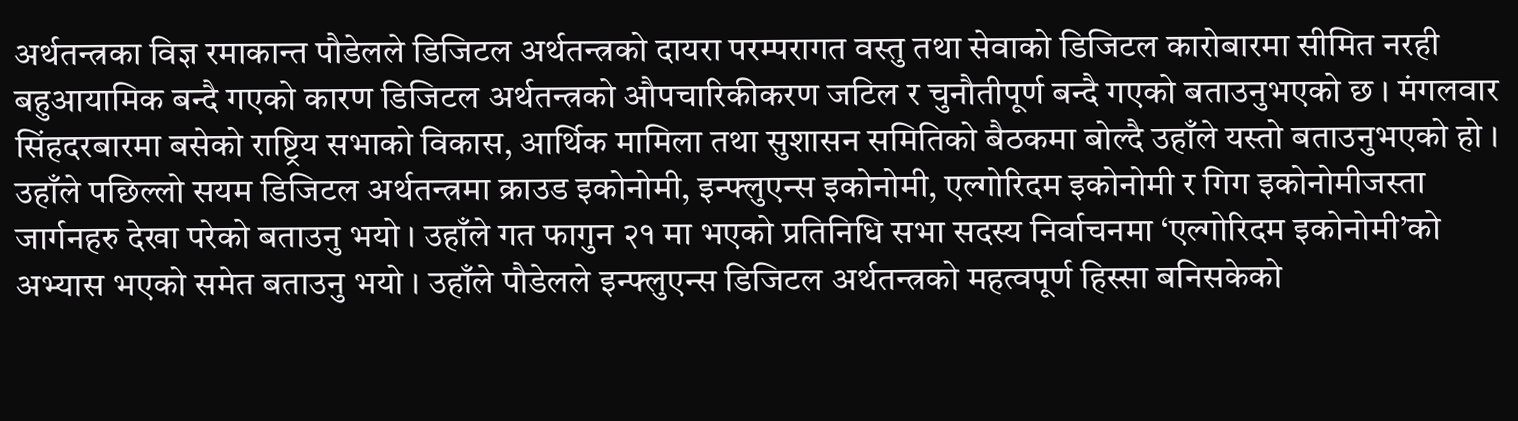अर्थतन्त्रका विज्ञ रमाकान्त पौडेलले डिजिटल अर्थतन्त्रको दायरा परम्परागत वस्तु तथा सेवाको डिजिटल कारोबारमा सीमित नरही बहुआयामिक बन्दै गएको कारण डिजिटल अर्थतन्त्रको औपचारिकीकरण जटिल र चुनौतीपूर्ण बन्दै गएको बताउनुभएको छ । मंगलवार सिंहदरबारमा बसेको राष्ट्रिय सभाको विकास, आर्थिक मामिला तथा सुशासन समितिको बैठकमा बोल्दै उहाँले यस्तो बताउनुभएको हो । उहाँले पछिल्लो सयम डिजिटल अर्थतन्त्रमा क्राउड इकोनोमी, इन्फ्लुएन्स इकोनोमी, एल्गोरिदम इकोनोमी र गिग इकोनोमीजस्ता जार्गनहरु देखा परेको बताउनु भयो । उहाँले गत फागुन २१ मा भएको प्रतिनिधि सभा सदस्य निर्वाचनमा ‘एल्गोरिदम इकोनोमी’को अभ्यास भएको समेत बताउनु भयो । उहाँले पौडेलले इन्फ्लुएन्स डिजिटल अर्थतन्त्रको महत्वपूर्ण हिस्सा बनिसकेको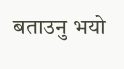बताउनु भयो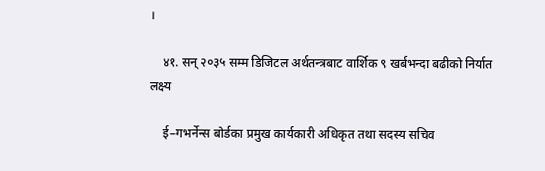।

    ४१. सन् २०३५ सम्म डिजिटल अर्थतन्त्रबाट वार्शिक ९ खर्बभन्दा बढीको निर्यात लक्ष्य

    ई–गभर्नेन्स बोर्डका प्रमुख कार्यकारी अधिकृत तथा सदस्य सचिव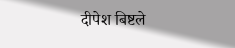दीपेश बिष्टले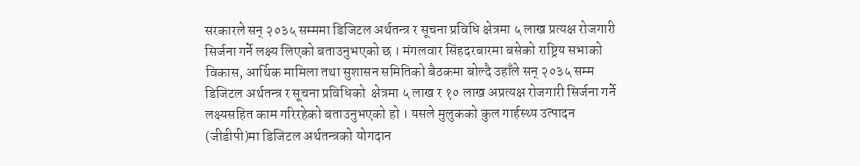सरकारले सन् २०३५ सम्ममा डिजिटल अर्थतन्त्र र सूचना प्रविधि क्षेत्रमा ५ लाख प्रत्यक्ष रोजगारी सिर्जना गर्ने लक्ष्य लिएको बताउनुभएको छ । मंगलवार सिंहदरबारमा बसेको राष्ट्रिय सभाको विकास, आर्थिक मामिला तथा सुशासन समितिको बैठकमा बोल्दै उहाँले सन् २०३५ सम्म डिजिटल अर्थतन्त्र र सूचना प्रविधिको  क्षेत्रमा ५ लाख र १० लाख अप्रत्यक्ष रोजगारी सिर्जना गर्ने लक्ष्यसहित काम गरिरहेको बताउनुभएको हो । यसले मुलुकको कुल गार्हस्थ्य उत्पादन (जीडीपी)मा डिजिटल अर्थतन्त्रको योगदान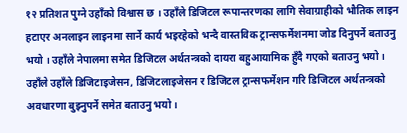१२ प्रतिशत पुग्ने उहाँको विश्वास छ । उहाँले डिजिटल रूपान्तरणका लागि सेवाग्राहीको भौतिक लाइन हटाएर अनलाइन लाइनमा सार्ने कार्य भइरहेको भन्दै वास्तविक ट्रान्सफर्मेशनमा जोड दिनुपर्ने बताउनु भयो । उहाँले नेपालमा समेत डिजिटल अर्थतन्त्रको दायरा बहुआयामिक हुँदै गएको बताउनु भयो । उहाँले उहाँले डिजिटाइजेसन, डिजिटलाइजेसन र डिजिटल ट्रान्सफर्मेशन गरि डिजिटल अर्थतन्त्रको अवधारणा बुझ्नुपर्ने समेत बताउनु भयो ।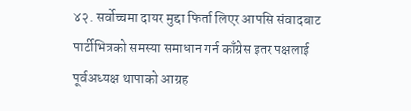४२. सर्वोच्चमा दायर मुद्दा फिर्ता लिएर आपसि संवादबाट पार्टीभित्रको समस्या समाधान गर्न काँग्रेस इतर पक्षलाई पूर्वअध्यक्ष थापाको आग्रह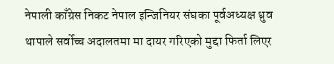नेपाली काँग्रेस निकट नेपाल इन्जिनियर संघका पूर्वअध्यक्ष ध्रुव थापाले सर्वोच्च अदालतमा मा दायर गरिएको मुद्दा फिर्ता लिएर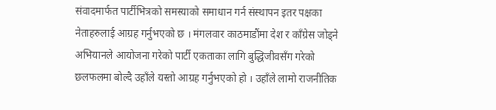संवादमार्फत पार्टीभित्रको समस्याको समाधान गर्न संस्थापन इतर पक्षका नेताहरुलाई आग्रह गर्नुभएको छ । मंगलवार काठमाडौंमा देश र काँग्रेस जोड्ने अभियानले आयोजना गरेको पार्टी एकताका लागि बुद्धिजीवसँग गरेको छलफलमा बोल्दै उहाँले यस्तो आग्रह गर्नुभएको हो । उहाँले लामो राजनीतिक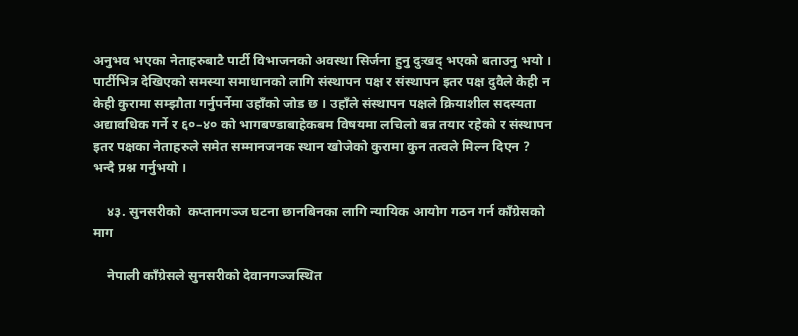अनुभव भएका नेताहरुबाटै पार्टी विभाजनको अवस्था सिर्जना हुनु दुःखद् भएको बताउनु भयो । पार्टीभित्र देखिएको समस्या समाधानको लागि संस्थापन पक्ष र संस्थापन इतर पक्ष दुवैले केही न केही कुरामा सम्झौता गर्नुपर्नेमा उहाँको जोड छ । उहाँले संस्थापन पक्षले क्रियाशील सदस्यता अद्यावधिक गर्ने र ६०–४० को भागबण्डाबाहेकबम विषयमा लचिलो बन्न तयार रहेको र संस्थापन इतर पक्षका नेताहरुले समेत सम्मानजनक स्थान खोजेको कुरामा कुन तत्वले मिल्न दिएन ? भन्दै प्रश्न गर्नुभयो ।

    ४३. सुनसरीको  कप्तानगञ्ज घटना छानबिनका लागि न्यायिक आयोग गठन गर्न काँग्रेसको माग

    नेपाली काँग्रेसले सुनसरीको देवानगञ्जस्थित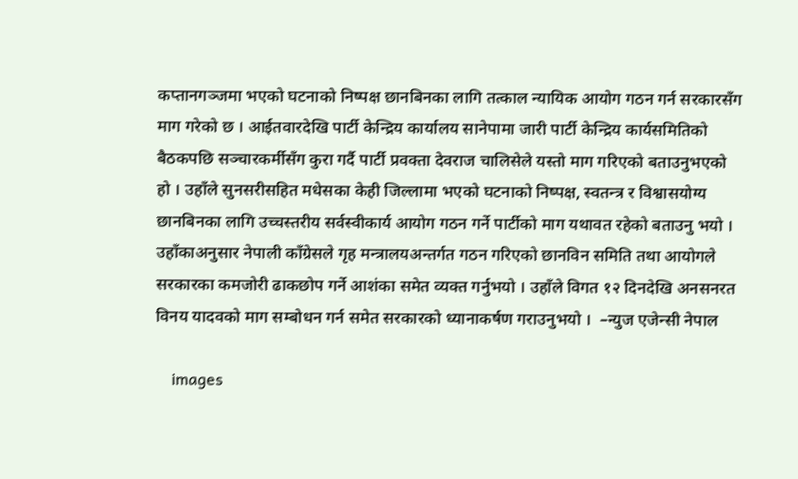कप्तानगञ्जमा भएको घटनाको निष्पक्ष छानबिनका लागि तत्काल न्यायिक आयोग गठन गर्न सरकारसँग माग गरेको छ । आईतवारदेखि पार्टी केन्द्रिय कार्यालय सानेपामा जारी पार्टी केन्द्रिय कार्यसमितिको बैठकपछि सञ्चारकर्मीसँग कुरा गर्दै पार्टी प्रवक्ता देवराज चालिसेले यस्तो माग गरिएको बताउनुभएको हो । उहाँले सुनसरीसहित मधेसका केही जिल्लामा भएको घटनाको निष्पक्ष, स्वतन्त्र र विश्वासयोग्य छानबिनका लागि उच्चस्तरीय सर्वस्वीकार्य आयोग गठन गर्ने पार्टीको माग यथावत रहेको बताउनु भयो । उहाँकाअनुसार नेपाली काँग्रेसले गृह मन्त्रालयअन्तर्गत गठन गरिएको छानविन समिति तथा आयोगले सरकारका कमजोरी ढाकछोप गर्ने आशंका समेत व्यक्त गर्नुभयो । उहाँले विगत १२ दिनदेखि अनसनरत विनय यादवको माग सम्बोधन गर्न समेत सरकारको ध्यानाकर्षण गराउनुभयो ।  –न्युज एजेन्सी नेपाल

    images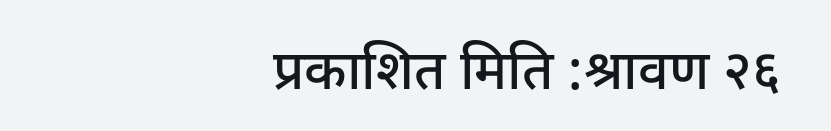प्रकाशित मिति :श्रावण २६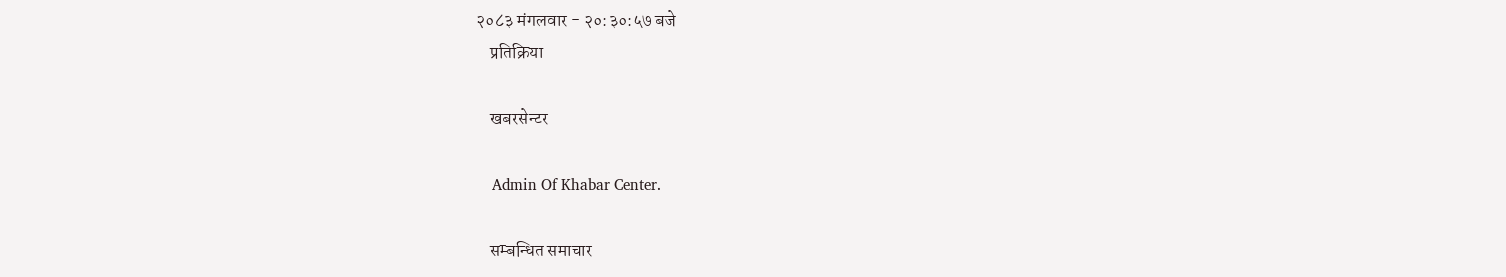२०८३ मंगलवार - २०:३०:५७ बजे
    प्रतिक्रिया

    खबरसेन्टर

    Admin Of Khabar Center.

    सम्बन्धित समाचार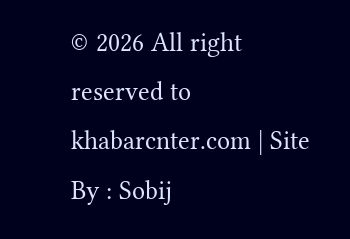© 2026 All right reserved to khabarcnter.com | Site By : Sobij